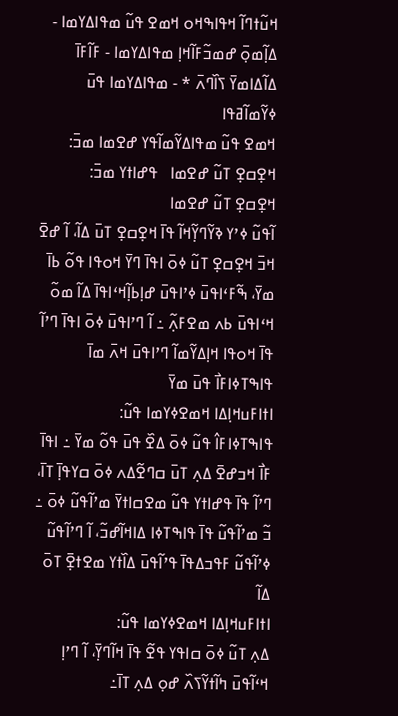ߞߎ߬ߙߣߊ߬ ߞߟߊߒߞߋ ߞߘߐ ߟߎ߬ ߘߟߊߡߌߘߊ - ߡߊ߲߬ߘߋ߲߫ ߝߘߏ߬ߓߊ߬ߞߊ߲ ߘߟߊߡߌߘߊ - ߓߊ߬ߓߊ߫ ߡߊ߬ߡߊߘߌ߫ ߖߊ߰ߣߍ߫ * - ߘߟߊߡߌߘߊ ߟߎ߫ ߦߌ߬ߘߊ߬ߥߟߊ
ߞߘߐ ߟߎ߬ ߘߟߊߡߌ߬ߘߊ߬ߟߌ ߝߐߘߊ ߘߏ߫: ߞߐ߲ߛߐ߲ ߠߎ߬ ߝߐߘߊ   ߟߝߊߙߌ ߘߏ߫:
ߞߐ߲ߛߐ߲ ߠߎ߬ ߝߐߘߊ
ߊ߬ߟߎ߬ ߦߴߌ ߢߌ߬ߣߌ߲߬ߞߊ߬ ߟߊ߫ ߞߐ߲ߛߐ߲ ߠߎ߫ ߡߊ߬، ߊ߬ ߝߐ߫ ߞߏ߫ ߞߐ߲ߛߐ߲ ߠߎ߬ ߦߋ߫ ߊߟߊ߫ ߣߌ߫ ߞߋߟߊ ߟߋ߬ ߕߊ߫ ߘߌ߫، ߒ߬ߓߵߊߟߎ߫ ߦߴߊߟߎ߫ ߝߊ߲ߕߊ߲߬ߞߵߊߟߊ߫ ߡߊ߬ ߘߋ߬ ߞߵߊߟߎ߫ ߕߍ ߘߐߓߍ߲߬ ߸ ߊ߬ ߣߴߊߟߎ߫ ߦߋ߫ ߊߟߊ߫ ߣߴߊ߬ ߟߊ߫ ߞߋߟߊ ߞߊ߲ߡߌ߬ߘߊ߬ ߣߴߊߟߎ߫ ߞߍ߫ ߘߊ߫ ߟߊߒߠߦߊߓߊ߯ ߟߎ߫ ߘߌ߫
ߊߙߊߓߎߞߊ߲ߡߊ ߞߘߐߦߌߘߊ ߟߎ߬:
ߟߊߒߠߦߊߓߊ߮ ߟߎ߬ ߦߋ߫ ߡߐ߰ ߟߎ߫ ߟߋ߬ ߘߌ߫ ߸ ߊߟߊ߫ ߓߊ߯ ߞߏߝߐ߫ ߡߍ߲ ߠߎ߫ ߛߣߐ߬ߡߍ ߦߋ߫ ߛߌߟߊ߲߫ ߠߊ߫، ߣߴߊ߬ ߟߊ߫ ߟߝߊߙߌ ߟߎ߬ ߘߐߛߊߙߌ߫ ߘߴߊ߬ߟߎ߬ ߦߋ߫ ߸ ߏ߬ ߘߴߊ߬ߟߎ߬ ߟߊ߫ ߟߊߒߠߦߊ ߡߊߞߊ߬ߝߏ߬، ߊ߬ ߣߴߊ߬ߟߎ߬ ߦߴߊ߬ߟߎ߬ ߓߟߏߡߟߊ߫ ߟߴߊ߬ߟߎ߫ ߡߊ߰ߙߌ ߘߐߙߐ߲߫ ߠߋ߫ ߡߊ߬
ߊߙߊߓߎߞߊ߲ߡߊ ߞߘߐߦߌߘߊ ߟߎ߬:
ߡߍ߲ ߠߎ߬ ߦߋ߫ ߛߊߟߌ ߟߐ߬ ߟߊ߫ ߞߊ߬ߣߌ߲߫، ߊ߬ ߣߴߊ߲ ߞߵߊ߬ߟߎ߫ ߤߊ߬ߙߌ߬ߖߍ߰ ߝߋ߲ ߡߍ߲ ߠߊ߫߸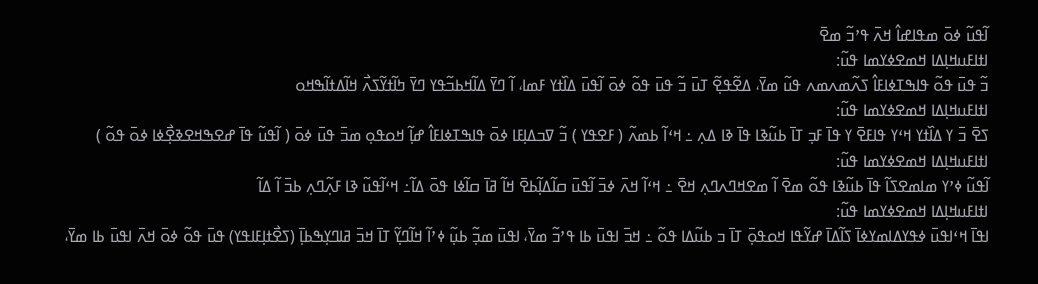ߊ߬ߟߎ߬ ߦߋ߫ ߘߟߊߝߊ߮ ߞߍ߫ ߟߴߏ߬ ߘߐ߫
ߊߙߊߓߎߞߊ߲ߡߊ ߞߘߐߦߌߘߊ ߟߎ߬:
ߏ߬ ߟߎ߫ ߟߋ߬ ߟߊߒߠߦߊߓߊ߮ ߖߍ߬ߘߍߘߍ ߟߎ߬ ߘߌ߫، ߡߐ߬ߟߐ߲߬ ߠߎ߫ ߏ߬ ߟߎ߫ ߟߋ߬ ߦߋ߫ ߊ߬ߟߎ߫ ߡߊ߰ߙߌ ߓߘߊ، ߊ߬ ߣߌ߫ ߡߊ߬ߞߕߏ߬ߟߌ ߣߌ߫ ߤߊ߬ߙߌ߬ߖߍ߯ ߞߊ߬ߡߙߊ߬ߒߞߋ
ߊߙߊߓߎߞߊ߲ߡߊ ߞߘߐߦߌߘߊ ߟߎ߬:
ߖߐ߫ ߏ߫ ߌ ߡߊ߰ߙߌ ߞߵߌ ߟߊߓߐ߫ ߌ ߟߊ߫ ߓߏ߲ ߠߊ߫ ߕߎ߬ߢߊ ߟߊ߫ ߢߊ ߡߍ߲ ߸ ߞߵߊ߬ ߕߘߍ߬ ( ߓߐߟߌ ) ߏ߬ ߜߏߡߊ߲ߓߊ ߦߋ߫ ߟߊߒߠߦߊߓߊ߮ ߝߊ߲߬ ߞߋߟߋ߲ ߘߏ߫ ߟߎ߫ ߦߋ߫ ( ߊ߬ߟߎ߬ ߟߊ߫ ߝߐߒߞߐߢߐ߲߯ߦߊ ߦߋ߫ ߟߋ߬ )
ߊߙߊߓߎߞߊ߲ߡߊ ߞߘߐߦߌߘߊ ߟߎ߬:
ߊ߬ߟߎ߬ ߦߴߌ ߘߊߘߐߖߊ߬ ߟߊ߫ ߕߎ߬ߢߊ ߟߋ߬ ߘߐ߫ ߊ߬ ߘߐߞߣߍߣߍ߲ ߞߐ߫ ߸ ߞߵߊ߬ ߞߍ߫ ߦߏ߫ ߊ߬ߟߎ߫ ߛߊ߬ߡߊ߲߬ߕߐ߫ ߞߊ߬ ߥߊ߫ ߛߊ߬ߦߊ ߟߋ߫ ߡߊ߬߸ ߞߵߊ߬ߟߎ߬ ߢߊ ߓߍ߲߬ߣߍ߲ ߕߏ߫ ߊ߬ ߡߊ߬
ߊߙߊߓߎߞߊ߲ߡߊ ߞߘߐߦߌߘߊ ߟߎ߬:
ߊߟߊ߫ ߞߵߊߟߎ߫ ߦߟߌߡߊߘߌߦߊ߫ ߖߊ߬ߡߊ߫ ߝߌ߬ߟߊ ߞߋߟߋ߲߫ ߠߊ߫ ߏ ߕߎ߬ߡߊ ߟߋ߬ ߸ ߞߏ߫ ߊߟߎ߫ ߕߊ ߟߴߏ߬ ߘߌ߫، ߊߟߎ߫ ߘߏ߲߬ ߕߎ߲߬ ߦߴߊ߬ ߞߊ߬ߣߌ߲߬ ߠߊ߫ ߞߏ߫ ߥߊߣߌ߲ߒߕߊ߲߫ (ߖߐ߯ߙߊ߲ߓߊߟߌ) ߟߎ߫ ߟߋ߬ ߦߋ߫ ߞߍ߫ ߊߟߎ߫ ߕߊ ߘߌ߫،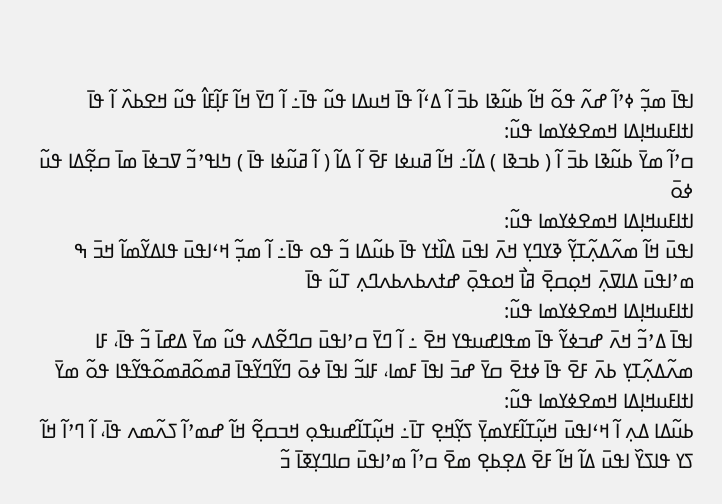ߊߟߊ߫ ߘߏ߲߬ ߦߴߊ߬ ߝߍ߬ ߟߋ߬ ߞߊ߬ ߕߎ߬ߢߊ ߕߏ߫ ߊ߬ ߡߵߊ߬ ߟߊ߫ ߞߎߡߊ ߟߎ߬ ߟߊ߫߸ ߊ߬ ߣߌ߫ ߞߊ߬ ߓߊ߲߬ߓߊ߮ ߟߎ߬ ߞߐߕߍ߰ ߊ߬ ߟߊ߫
ߊߙߊߓߎߞߊ߲ߡߊ ߞߘߐߦߌߘߊ ߟߎ߬:
ߛߴߊ߬ ߘߌ߫ ߕߎ߬ߢߊ ߕߏ߫ ߊ߬ ( ߕߏߢߊ ) ߡߊ߬߸ ߞߊ߬ ߥߎߦߊ ߓߐ߫ ߊ߬ ߡߊ߬ ( ߊ߬ ߥߎ߬ߦߊ ߟߊ߫ ) ߤߊߟߴߏ߬ ߜߏߦߊ߫ ߘߊ߫ ߛߐ߲߬ߡߊ ߟߎ߬ ߦߋ߫
ߊߙߊߓߎߞߊ߲ߡߊ ߞߘߐߦߌߘߊ ߟߎ߬:
ߊߟߎ߫ ߞߊ߬ ߘߍ߬ߡߍ߲߬ߠߌ߲߬ ߢߌߣߌ߲ ߞߍ߫ ߊߟߎ߫ ߡߊ߰ߙߌ ߟߊ߫ ߕߎ߬ߡߊ ߏ߬ ߟߋ ߟߊ߫߸ ߊ߬ ߘߏ߲߬ ߞߵߊߟߎ߫ ߟߊߡߌ߬ߘߊ߬ ߞߏ߫ ߒ ߘߴߊߟߎ߫ ߡߊߜߍ߲߫ ߞߋ߲ߛߐ߲߫ ߥߊ߯ ߞߋߟߋ߲߫ ߝߙߍߕߍߕߍߣߍ߲ ߠߎ߬ ߟߊ߫
ߊߙߊߓߎߞߊ߲ߡߊ ߞߘߐߦߌߘߊ ߟߎ߬:
ߊߟߊ߫ ߡߴߏ߬ ߞߍ߫ ߝߏߦߌ߬ ߟߊ߫ ߘߟߊߝߎߟߌ ߞߐ߫ ߸ ߊ߬ ߣߌ߫ ߛߴߊߟߎ߫ ߛߣߐ߬ߡߍ ߟߎ߬ ߘߌ߫ ߡߝߊ߫ ߏ߬ ߟߊ߫، ߓߊ ߘߍ߬ߡߍ߲߬ߠߌ߲ ߕߍ߫ ߓߐ߫ ߟߊ߫ ߦߙߐ߫ ߛߌ߫ ߝߏ߫ ߊߟߊ߫ ߓߘߊ، ߓߊߏ߬ ߊߟߊ߫ ߦߋ߫ ߣߌ߬ߣߌ߬ߟߊ߫ ߥߘߋ߬ߥߘߋ߬ߟߌ߬ߟߊ ߟߋ߬ ߘߌ߫
ߊߙߊߓߎߞߊ߲ߡߊ ߞߘߐߦߌߘߊ ߟߎ߬:
ߕߎ߬ߡߊ ߡߍ߲ ߊ߬ ߞߵߊߟߎ߫ ߞߎ߲߬ߠߊ߬ߓߌߘߌ߲߫ ߖߌ߲߬ߞߐ߲ ߠߊ߫߸ ߞߎ߲߬ߠߊ߬ߝߎߟߋ߲ ߞߏߛߐ߲߬ ߞߊ߬ ߝߘߴߊ߬ ߖߍ߬ߘߍ ߟߊ߫، ߊ߬ ߣߴߊ߬ ߞߊ߬ ߖߌ ߟߊߖߌ߰ ߊߟߎ߫ ߡߊ߬ ߞߊ߬ ߓߐ߫ ߡߐ߲ߕߐ߲ ߘߐ߫ ߛߴߊ߬ ߘߴߊߟߎ߫ ߛߊߣߌ߲ߧߊ߫ ߏ߬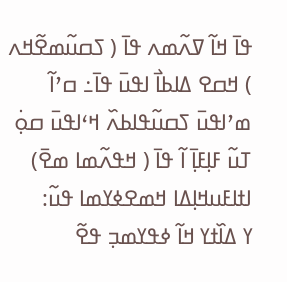ߟߊ߫ ߞߊ߬ ߜߍ߬ߘߍ ߟߊ߫ ( ߖߛߎ߬ߘߐ߬ߞߍ ) ߞߛߐ ߡߊߕߊ߯ ߊߟߎ߫ ߟߊ߫߸ ߛߴߊ߬ ߘߴߊߟߎ߫ ߖߛߎ߬ߟߊߕߍ߰ ߞߵߊߟߎ߫ ߛߋ߲߭ ߠߎ߬ ߓߊ߲ߓߊ߲߫ ߊ߬ ߟߊ߫ ( ߞߟߍ߬ߘߊ ߘߐ߫)
ߊߙߊߓߎߞߊ߲ߡߊ ߞߘߐߦߌߘߊ ߟߎ߬:
ߌ ߡߊ߰ߙߌ ߞߊ߬ ߦߟߌߘߏ߲ ߟߐ߬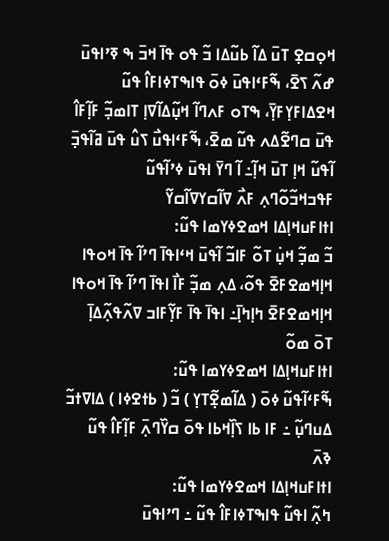ߞߋ߲ߛߐ߲ ߠߎ߫ ߡߊ߬ ߕߎ߬ߡߊ ߏ߬ ߟߋ ߟߊ߫ ߞߏ߫ ߒ ߧߴߊߟߎ߫ ߝߍ߬ ߖߐ߫، ߒ߬ߓߵߊߟߎ߫ ߦߋ߫ ߟߊߒߠߦߊߓߊ߮ ߟߎ߬ ߞߐߡߊߓߌ߲ߓߌ߲߫، ߒߠߋ ߓߍߣߊ߬ ߞߎ߲߬ߡߊ߬ߜߊ߲ ߠߊߘߏ߲߬ ߓߊ߲߬ߓߊ߮ ߟߎ߫ ߛߣߐ߬ߡߍ ߟߎ߬ ߘߐ߫، ߒ߬ߓߵߊߟߎ߯ ߖߎ߮ ߟߎ߫ ߥߊ߬ߟߏ߲߫ ߊ߬ߟߎ߬ ߞߊ߲ ߠߎ߫ ߞߊ߲߬߸ ߊ߬ ߣߌ߫ ߊߟߎ߫ ߦߴߊ߬ߟߎ߬ ߓߟߏߞߏ߬ߋ߬ߣߍ߲ ߓߍ߯ ߜߊ߬ߛߌߜߊ߬ߛߌ߬
ߊߙߊߓߎߞߊ߲ߡߊ ߞߘߐߦߌߘߊ ߟߎ߬:
ߏ߬ ߘߏ߲߬ ߞߎ߲߭ ߠߋ߬ ߓߊߏ߬ ߊ߬ߟߎ߫ ߞߵߊߟߊ߫ ߣߴߊ߬ ߟߊ߫ ߞߋߟߊ ߞߊ߲ߞߘߐߓߐ߫ ߟߋ߬، ߡߍ߲ ߘߏ߲߬ ߓߊ߯ ߊߟߊ߫ ߣߴߊ߬ ߟߊ߫ ߞߋߟߊ ߞߊ߲ߞߘߐߓߐ߫ ߤߊ߲ߤߊ߲߫߸ ߊߟߊ߫ ߟߊ߫ ߓߌ߲߬ߓߊߏ ߜߍ߬ߟߍ߲߬ߡߊ߲߫ ߠߋ߫ ߘߋ߬
ߊߙߊߓߎߞߊ߲ߡߊ ߞߘߐߦߌߘߊ ߟߎ߬:
ߒ߬ߓߵߊ߬ߟߎ߬ ߦߋ߫ ( ߡߊ߬ߘߐ߲߬ߠߌ߲ ) ߏ߬ ( ߕߙߐߦߊ ) ߡߊߜߙߏ߬ ߡߎߣߎ߲߬ ߸ ߓߊ ߕߊ ߖߊ߲߰ߞߕߊ ߟߋ߫ ߛߌ߰ߣߍ߲߫ ߓߊ߲߬ߓߊ߮ ߟߎ߬ ߢߍ߫
ߊߙߊߓߎߞߊ߲ߡߊ ߞߘߐߦߌߘߊ ߟߎ߬:
ߤߍ߲߬ ߊߟߎ߬ ߟߊߒߠߦߊߓߊ߮ ߟߎ߬ ߸ ߣߴߊߟߎ߫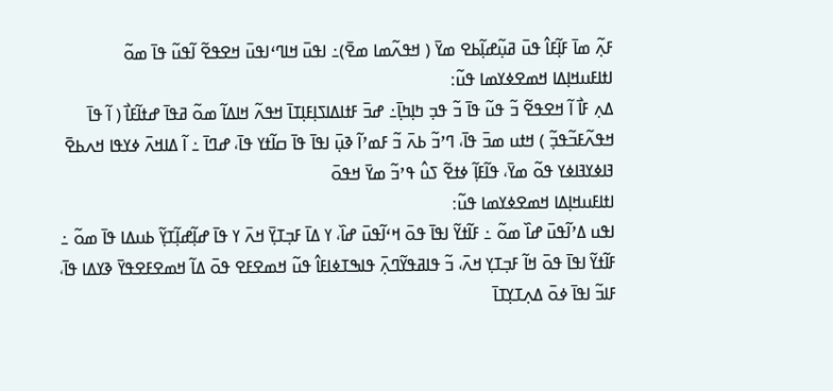ߓߍ߲߬ ߘߊ߫ ߓߊ߲߬ߓߊ߮ ߟߎ߫ ߥߎ߲߬ߝߊ߲߬ߕߐ ߘߌ߫ ( ߞߟߍ߬ߘߊ ߘߐ߫)߸ ߊߟߎ߫ ߞߊߣߵߊߟߎ߫ ߞߐߟߐ߬ ߊ߬ߟߎ߬ ߟߊ߫ ߘߋ߬
ߊߙߊߓߎߞߊ߲ߡߊ ߞߘߐߦߌߘߊ ߟߎ߬:
ߡߍ߲ ߓߊ߯ ߊ߬ ߞߐߟߐ߬ ߏ߬ ߟߎ߬ ߟߊ߫ ߏ߬ ߟߏ߲ ߤߊ߲ߤߊ߲߫߸ ߝߏ߫ ߓߙߊߡߊߖߊ߲ߓߊ߲ߠߊ߫ ߞߟߍ߬ ߞߊߡߊ߬ ߘߋ߬ ߥߟߊ߫ ߝߙߊ߬ߓߊ߯ ( ߊ߬ ߟߊ߫ ߞߟߍ߬ߓߏ߬ߟߏ߲߬ ) ߞߙߎ ߘߏ߫ ߟߊ߫، ߣߴߏ߬ ߕߍ߫ ߏ߬ ߓߘߴߊ߬ ߢߎ߲߫ ߊߟߊ߫ ߟߊ߫ ߛߊ߬ߙߌ ߟߊ߫، ߝߣߊ߫ ߸ ߊ߬ ߡߊߞߍ߫ ߦߌߟߊ ߞߍߕߐ߫ ߔߊߦߌߔߊߦߌ ߟߋ߬ ߘߌ߫، ߟߊ߬ߓߊ߲߬ ߦߙߐ߬ ߖߎ߮ ߟߴߏ߬ ߘߌ߫ ߞߟߋ߫
ߊߙߊߓߎߞߊ߲ߡߊ ߞߘߐߦߌߘߊ ߟߎ߬:
ߊߟߎ ߡߴߊ߬ߟߎ߫ ߝߊ߰ ߘߋ߬ ߸ ߓߊ߬ߙߌ߬ ߊߟߊ߫ ߟߋ߫ ߞߵߊ߬ߟߎ߫ ߝߊ߰، ߌ ߡߊ߫ ߓߏ߲ߠߌ߲߫ ߞߍ߫ ߌ ߟߊ߫ ߝߊ߲߬ߝߊ߲߬ߠߌ߲߬ ߕߎߡߊ ߟߊ߫ ߘߋ߬ ߸ ߓߊ߬ߙߌ߬ ߊߟߊ߫ ߟߋ߫ ߞߊ߬ ߓߏ߲ߠߌ߲ ߞߍ߫، ߏ߬ ߟߊߥߟߌ߬ߣߍ߲߫ ߟߊߒߠߦߊߓߊ߮ ߟߎ߬ ߞߘߐߓߐ ߟߋ߫ ߡߊ߬ ߞߘߐߓߐߟߌ߫ ߢߌߡߊ ߟߊ߫، ߓߊߏ߬ ߊߟߊ߫ ߦߋ߫ ߡߍ߲ߠߌ߲ߠߊ߫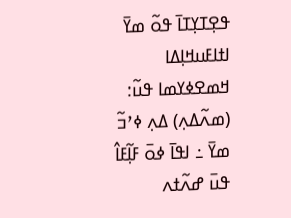ߟߐ߲ߠߌ߲ߠߊ߫ ߟߋ߬ ߘߌ߫
ߊߙߊߓߎߞߊ߲ߡߊ ߞߘߐߦߌߘߊ ߟߎ߬:
(ߘߍ߬ߡߍ߲) ߡߍ߲ ߦߴߏ߬ ߘߌ߫ ߸ ߊߟߊ߫ ߦߋ߫ ߓߊ߲߬ߓߊ߮ ߟߎ߫ ߝߍ߬ߙߍ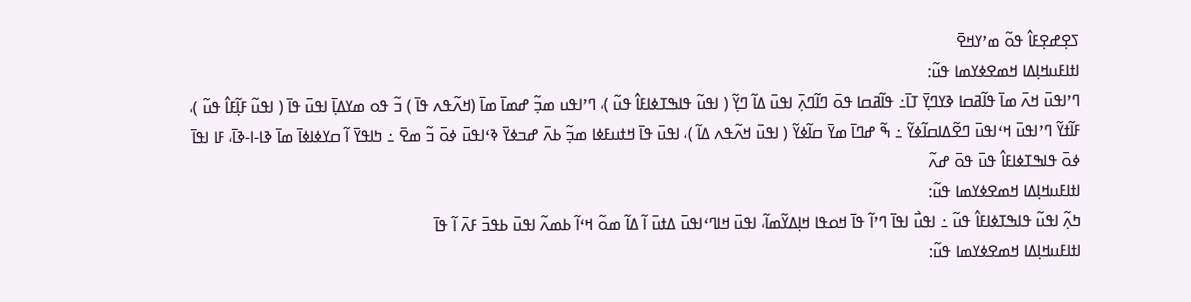ߖߐ߲ߝߐ߲ߓߊ߮ ߟߋ߬ ߘߴߌߞߐ߫
ߊߙߊߓߎߞߊ߲ߡߊ ߞߘߐߦߌߘߊ ߟߎ߬:
ߣߴߊߟߎ߫ ߞߍ߫ ߘߊ߫ ߟߊ߬ߥߛߊ ߢߌߣߌ߲߫ ߠߊ߫߸ ߟߊ߬ߥߛߊ ߟߋ߫ ߣߊ߬ߣߍ߲߫ ߊߟߎ߫ ߡߊ߬ ߣߌ߲߬ ( ߊߟߎ߬ ߟߊߒߠߦߊߓߊ߮ ߟߎ߬ )، ߣߴߊߟߎ ߘߏ߲߬ ߝߘߊ߫ ߘߊ߫ (ߞߍ߬ߟߍ ߟߊ߫ ) ߏ߬ ߟߋ ߘߌߡߊ߲߫ ߊߟߎ߫ ߟߊ߫ ( ߊߟߎ߬ ߓߊ߲߬ߓߊ߮ ߟߎ߬ )، ߓߊ߬ߙߌ߬ ߣߴߊߟߎ߫ ߞߵߊߟߎ߫ ߣߐ߬ߡߊߛߊ߬ߦߌ߬ ߸ ߒ߬ ߝߣߊ߫ ߘߌ߫ ߛߊ߬ߦߌ߬ ( ߊߟߎ߫ ߞߍ߬ߟߍ ߡߊ߬ )، ߊߟߎ߫ ߟߊ߫ ߞߙߎߓߦߊ ߘߏ߲߬ ߕߍ߫ ߝߏߦߌ߫ ߢߵߊߟߎ߫ ߦߋ߫ ߏ߬ ߘߐ߫ ߸ ߤߊߟߌ߫ ߊ߬ ߛߌߦߊߦߊ߫ ߘߊ߫ ߢߊ-ߊ-ߢߊ߫، ߓߊ ߊߟߊ߫ ߦߋ߫ ߟߊߒߠߦߊߓߊ߮ ߟߎ߫ ߟߋ߫ ߝߍ߬
ߊߙߊߓߎߞߊ߲ߡߊ ߞߘߐߦߌߘߊ ߟߎ߬:
ߤߍ߲߬ ߊߟߎ߬ ߟߊߒߠߦߊߓߊ߮ ߟߎ߬ ߸ ߊߟߎ߯ ߊߟߊ߫ ߣߴߊ߬ ߟߊ߫ ߞߋߟߊ ߞߊ߲ߡߌ߬ߘߊ߬، ߊߟߎ߫ ߞߊߣߵߊߟߎ߫ ߡߙߎ߫ ߊ߬ ߡߊ߬ ߘߋ߬ ߞߵߊ߬ ߕߘߍ߬ ߊߟߎ߫ ߕߟߏ߫ ߓߍ߫ ߊ߬ ߟߊ߫
ߊߙߊߓߎߞߊ߲ߡߊ ߞߘߐߦߌߘߊ ߟߎ߬: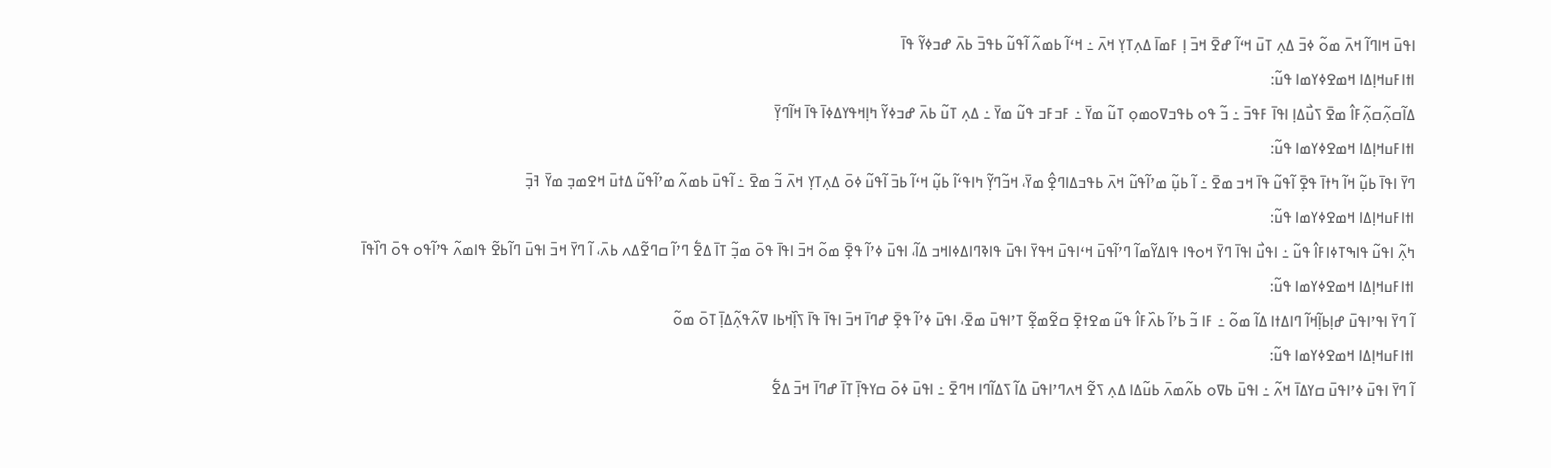ߊߟߎ߫ ߞߊߣߊ߬ ߞߍ߫ ߘߋ߬ ߦߏ߫ ߡߍ߲ ߠߎ߫ ߞߵߊ߬ ߝߐ߫ ߞߏ߫ ߊ߲ ߓߘߊ߫ ߡߍ߲ߠߌ߲ ߞߍ߫ ߸ ߞߵߊ߬ ߕߘߍ߬ ߊ߬ߟߎ߬ ߕߟߏ߫ ߕߍ߫ ߝߏߦߌ߬ ߟߊ߫
ߊߙߊߓߎߞߊ߲ߡߊ ߞߘߐߦߌߘߊ ߟߎ߬:
ߡߊ߬ߛߍ߲߬ߛߍ߲߬ߓߊ߮ ߘߐ߫ ߖߎ߯ߡߊ߲ ߊߟߊ߫ ߓߟߏ߫ ߸ ߏ߬ ߟߋ ߕߟߏߜߋߘߋ߲ ߠߎ߬ ߘߌ߫ ߸ ߓߏߓߏ ߟߎ߬ ߘߌ߫ ߸ ߡߍ߲ ߠߎ߬ ߕߍ߫ ߝߏߦߌ߬ ߤߊ߲ߞߟߌߡߦߊ߫ ߟߊ߫ ߞߊ߬ߣߌ߲߫
ߊߙߊߓߎߞߊ߲ߡߊ ߞߘߐߦߌߘߊ ߟߎ߬:
ߣߌ߫ ߊߟߊ߫ ߕߎ߲߬ ߞߊ߬ ߤߙߊ߫ ߟߐ߲߫ ߊ߬ߟߎ߬ ߟߊ߫ ߞߏ ߘߐ߫ ߸ ߊ߬ ߕߎ߲߬ ߘߴߊ߬ߟߎ߬ ߞߍ߫ ߕߟߏߡߊߣߐ߲߮ ߘߌ߫، ߞߏ߬ߣߌ߲߬ ߤߊߟߵߊ߬ ߕߎ߲߬ ߞߵߊ߬ ߕߏ߫ ߊ߬ߟߎ߬ ߦߋ߫ ߡߍ߲ߠߌ߲ ߞߍ߫ ߏ߬ ߘߐ߫ ߸ ߊ߬ߟߎ߫ ߕߘߍ߬ ߘߴߊ߬ߟߎ߬ ߡߙߎ߫ ߞߐߘߏ߲ ߘߌ߫ ߔߏ߲߫
ߊߙߊߓߎߞߊ߲ߡߊ ߞߘߐߦߌߘߊ ߟߎ߬:
ߤߍ߲߬ ߊߟߎ߬ ߟߊߒߠߦߊߓߊ߮ ߟߎ߬ ߸ ߊߟߎ߯ ߊߟߊ߫ ߣߌ߫ ߞߋߟߊ ߟߊߡߌ߬ߘߊ߬ ߣߴߊ߬ߟߎ߫ ߞߵߊߟߎ߫ ߞߟߌ߫ ߊߟߎ߫ ߟߊߢߣߊߡߦߊߞߏ ߡߊ߬، ߊߟߎ߫ ߦߴߊ߬ ߟߐ߲߫ ߘߋ߬ ߞߏ߫ ߊߟߊ߫ ߟߋ߫ ߘߏ߲߬ ߠߊ߫ ߡߐ߱ ߣߴߊ߬ ߛߣߐ߬ߡߍ ߕߍ߫، ߊ߬ ߣߌ߫ ߞߏ߫ ߊߟߎ߫ ߣߊ߬ߕߐ߬ ߟߊߘߍ߬ ߟߴߊ߬ߟߋ ߟߋ߫ ߣߊ߰ߟߊ߫
ߊߙߊߓߎߞߊ߲ߡߊ ߞߘߐߦߌߘߊ ߟߎ߬:
ߊ߬ ߣߌ߫ ߊߟߴߊߟߎ߫ ߝߊ߲ߕߊ߲߬ߞߊ߬ ߣߊߡߙߊ ߡߊ߬ ߘߋ߬ ߸ ߓߊ ߏ߬ ߕߴߊ߬ ߕߍ߰ߓߊ߮ ߟߎ߬ ߘߐߙߐ߲߫ ߛߐ߬ߘߐ߲߬ ߠߴߊߟߎ߫ ߘߐ߫، ߊߟߎ߫ ߦߴߊ߬ ߟߐ߲߫ ߝߣߊ߫ ߞߏ߫ ߊߟߊ߫ ߟߊ߫ ߖߊ߲߰ߞߕߊ ߜߍ߬ߟߍ߲߬ߡߊ߲߫ ߠߋ߫ ߘߋ߬
ߊߙߊߓߎߞߊ߲ߡߊ ߞߘߐߦߌߘߊ ߟߎ߬:
ߊ߬ ߣߌ߫ ߊߟߎ߫ ߦߴߊߟߎ߫ ߛߌߡߊ߫ ߞߍ߬ ߸ ߊߟߎ߫ ߕߜߋ ߕߍ߬ߘߍ߫ ߕߎ߬ߡߊ ߡߍ߲ ߖߐ߬ ߞߍߣߴߊߟߎ߫ ߡߊ߬ ߖߡߊ߬ߣߊ ߞߣߐ߫ ߸ ߊߟߎ߫ ߦߋ߫ ߛߌߟߊ߲߫ ߠߊ߫ ߝߣߊ߫ ߞߏ߫ ߡߐ߱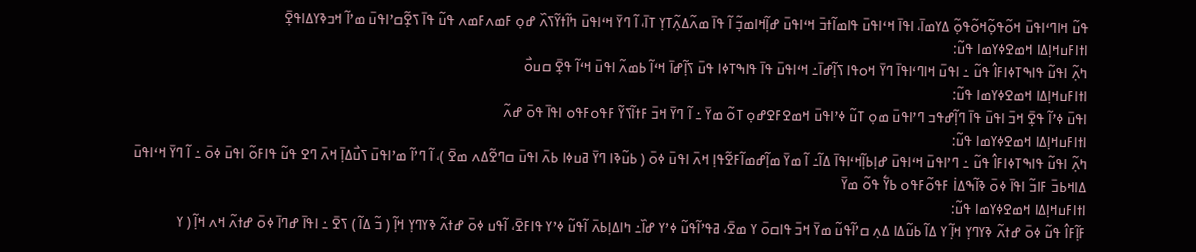ߟߎ߬ ߞߊߣߵߊߟߎ߫ ߞߋ߬ߟߋ߲߬ߞߋ߬ߟߋ߲߬ ߡߌߘߊ߫، ߊߟߊ߫ ߞߵߊߟߎ߫ ߟߊߘߊ߬ߙߏ߫ ߞߵߊߟߎ߫ ߝߊ߲߬ߞߊߘߏ߲߬ ߊ߬ ߟߊ߫ ߘߍ߬ߡߍ߲߬ߠߌ߲ ߠߊ߫، ߊ߬ ߣߌ߫ ߞߵߊߟߎ߫ ߤߊ߬ߙߌ߬ߖߍ߰ ߝߋ߲ ߓߘߍߓߘߍ ߟߎ߬ ߟߊ߫ ߖߐ߲߬ߛߴߊߟߎ߫ ߘߴߊ߬ ߞߏߢߌߡߊߟߐ߲߫
ߊߙߊߓߎߞߊ߲ߡߊ ߞߘߐߦߌߘߊ ߟߎ߬:
ߤߍ߲߬ ߊߟߎ߬ ߟߊߒߠߦߊߓߊ߮ ߟߎ߬ ߸ ߊߟߎ߫ ߞߊߣߵߊߟߊ߫ ߣߌ߫ ߞߋߟߊ ߖߊ߲߬ߝߊ߫߸ ߞߵߊߟߎ߫ ߟߊ߫ ߟߊߒߠߦߊ ߟߎ߫ ߖߊ߲߬ߝߊ߫ ߞߵߊ߬ ߕߘߍ߬ ߊߟߎ߫ ߞߵߊ߬ ߟߐ߲߫ ߛߎߋ߯
ߊߙߊߓߎߞߊ߲ߡߊ ߞߘߐߦߌߘߊ ߟߎ߬:
ߊߟߎ߫ ߦߴߊ߬ ߟߐ߲߫ ߞߏ߫ ߊߟߎ߫ ߟߊ߫ ߣߊ߲߬ߝߟߏ ߣߴߊߟߎ߫ ߘߋ߲ ߠߎ߬ ߦߴߊߟߎ߫ ߞߘߐߓߐߝߋ߲ ߠߋ߬ ߘߌ߫ ߸ ߊ߬ ߣߌ߫ ߞߏ߫ ߓߙߊ߬ߖߌ߬ ߓߟߋߓߟߋ ߊߟߊ߫ ߟߋ߫ ߝߍ߬
ߊߙߊߓߎߞߊ߲ߡߊ ߞߘߐߦߌߘߊ ߟߎ߬:
ߤߍ߲߬ ߊߟߎ߬ ߟߊߒߠߦߊߓߊ߮ ߟߎ߬ ߸ ߣߴߊߟߎ߫ ߞߵߊߟߎ߫ ߝߊ߲ߕߊ߲߬ߞߵߊߟߊ߫ ߡߊ߬߸ ߊ߬ ߘߌ߫ ߘߊ߲߬ߝߘߊ߬ߓߐ߬ߟߊ߲ ߞߍ߫ ߊߟߎ߫ ߦߋ߫ ( ߕߎ߬ߢߊ ߣߌ߫ ߥߎߦߊ ߕߍ߫ ߊߟߎ߫ ߛߣߐ߬ߡߍ ߘߐ߫ )، ߊ߬ ߣߴߊ߬ ߘߴߊߟߎ߫ ߖߎ߯ߡߊ߲߫ ߞߍ߫ ߣߐ ߟߎ߬ ߟߊߓߋ߬ ߊߟߎ߫ ߦߋ߫ ߸ ߊ߬ ߣߌ߫ ߞߵߊߟߎ߫ ߡߊߞߕߏ߫ ߓߊߏ߬ ߊߟߊ߫ ߦߋ߫ ߢߊ߬ߒߡߊ߭ ߓߟߋ߬ߓߟߋ ߕߌ߱ ߟߋ߬ ߘߌ߫
ߊߙߊߓߎߞߊ߲ߡߊ ߞߘߐߦߌߘߊ ߟߎ߬:
ߓߊ߲߬ߓߊ߮ ߟߎ߬ ߦߋ߫ ߝߙߍ߬ ߢߌߣߌ߲ ߞߊ߲߬ ߌ ߡߊ߬ ߕߎ߬ߡߊ ߡߍ߲ ߛߴߊ߬ߟߎ߬ ߘߌ߫ ߞߏ߫ ߟߊߛߋ߫ ߌ ߘߐ߫، ߥߟߴߊ߬ߟߎ߬ ߦߴߌ ߝߊ߰߸ ߤߊߡߊ߲ߕߍ߫ ߊ߬ߟߎ߬ ߦߴߌ ߟߊߓߐ߫، ߊ߬ߟߎ ߦߋ߫ ߝߙߍ߬ ߢߌߣߌ߲ ߞߊ߲߬ ( ߏ߬ ߡߊ߬ ) ߖߐ߫ ߸ ߊߟߊ߫ ߝߣߊ߫ ߦߋ߫ ߝߙߍ߬ ߞߍ ߞߊ߲߬ ( ߌ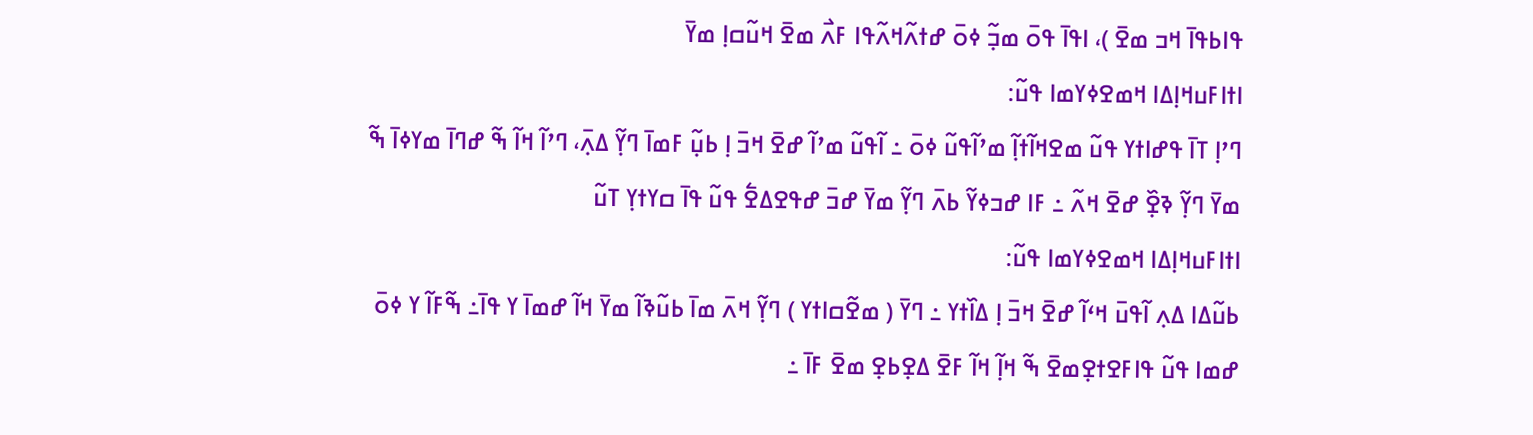ߟߊߕߟߊ߫ ߞߏ ߘߐ߫ )، ߊߟߊ߫ ߟߋ߫ ߘߏ߲߬ ߦߋ߫ ߝߙߍ߬ߞߍ߬ߟߊ ߓߍ߯ ߘߐ߫ ߞߎ߬ߛߊ߲ ߘߌ߫
ߊߙߊߓߎߞߊ߲ߡߊ ߞߘߐߦߌߘߊ ߟߎ߬:
ߣߴߊ߲ ߠߊ߫ ߟߝߊߙߌ ߟߎ߬ ߘߐߞߊ߬ߙߊ߲߬ ߘߴߊ߬ߟߎ߬ ߦߋ߫ ߸ ߊ߬ߟߎ߬ ߘߴߊ߬ ߝߐ߫ ߞߏ߫ ߊ߲ ߕߎ߲߬ ߓߘߊ߫ ߣߌ߲߬ ߡߍ߲߫، ߣߴߊ߬ ߞߊ߬ ߒ߬ ߝߣߊ߫ ߘߌߦߊ߫ ߒ߬ ߘߌ߫ ߣߌ߲߬ ߢߐ߲߰ ߝߐ߫ ߞߍ߬ ߸ ߓߊ ߝߏߦߌ߬ ߕߍ߫ ߣߌ߲߬ ߘߌ߫ ߝߏ߫ ߝߟߐߡߐ߱ ߟߎ߬ ߟߊ߫ ߛߌߙߌ߲ ߠߎ߬
ߊߙߊߓߎߞߊ߲ߡߊ ߞߘߐߦߌߘߊ ߟߎ߬:
ߕߎ߬ߡߊ ߡߍ߲ ߊ߬ߟߎ߫ ߞߵߊ߬ ߝߐ߫ ߞߏ߫ ߊ߲ ߡߊ߰ߙߌ ߸ ߣߌ߫ ( ߘߐ߬ߛߊߙߌ ) ߣߌ߲߬ ߞߍ߫ ߘߊ߫ ߕߎ߬ߢߊ߬ ߘߌ߫ ߞߊ߬ ߝߘߊ߫ ߌ ߟߊ߫߸ ߒ߬ߓߊ߬ ߌ ߦߋ߫ ߝߘߊ ߟߎ߬ ߟߊߓߐߙߐ߲ߘߐ߫ ߒ߬ ߞߊ߲߬ ߞߊ߬ ߓߐ߫ ߡߐ߲ߕߐ߲ ߘߐ߫ ߓߊ߫ ߸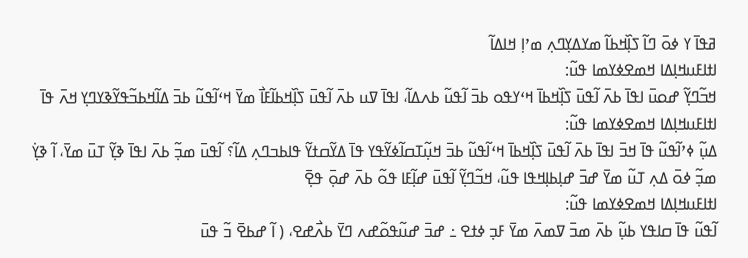ߥߟߊ߫ ߌ ߦߋ߫ ߣߊ߬ ߖߊ߲߰ߞߕߊ߬ ߘߌߡߌ߲ߣߍ߲ ߘߴߊ߲ ߞߊߡߊ߬
ߊߙߊߓߎߞߊ߲ߡߊ ߞߘߐߦߌߘߊ ߟߎ߬:
ߞߏ߬ߣߌ߲߬ ߝߋߎ߫ ߊߟߊ߫ ߕߍ߫ ߊ߬ߟߎ߫ ߖߊ߲߰ߞߕߊ߫ ߞߵߌߟߋ ߕߏ߫ ߊ߬ߟߎ߬ ߕߍߡߊ߬، ߊߟߊ߫ ߜߎ ߕߍ߫ ߊ߬ߟߎ߫ ߖߊ߲߰ߞߕߊ߬ߓߊ߯ ߘߌ߫ ߞߵߊ߬ߟߎ߬ ߕߏ߫ ߡߊ߬ߞߕߏ߬ߟߌ߬ߢߌߣߌ߲ ߞߍ߫ ߟߊ߫
ߊߙߊߓߎߞߊ߲ߡߊ ߞߘߐߦߌߘߊ ߟߎ߬:
ߡߎ߲߬ ߦߴߊ߬ߟߎ߬ ߟߊ߫ ߞߏ߫ ߊߟߊ߫ ߕߍ߫ ߊ߬ߟߎ߫ ߖߊ߲߰ߞߕߊ߫ ߞߵߊ߬ߟߎ߬ ߕߏ߫ ߞߎ߲߬ߠߛߊ߬ߦߌ߬ߟߌ ߟߊ߫ ߡߌ߬ߛߙߌ߬ ߟߊߕߏߣߍ߲ ߡߊ߬؟ ߊ߬ߟߎ߫ ߘߏ߲߬ ߕߍ߫ ߊߟߊ߫ ߢߌ߲߬ ߠߎ߫ ߘߌ߫، ߊ߬ ߢߌ߲߭ ߘߏ߲߬ ߦߋ߫ ߡߍ߲ ߠߎ߬ ߘߌ߫ ߝߏ߫ ߝߊ߲ߕߊ߲ߞߟߊ ߟߎ߬، ߞߏ߬ߣߌ߲߬ ߊ߬ߟߎ߫ ߝߊ߲߬ߓߊ ߟߋ߬ ߕߍ߫ ߝߋ߲߫ ߟߐ߲߫
ߊߙߊߓߎߞߊ߲ߡߊ ߞߘߐߦߌߘߊ ߟߎ߬:
ߊ߬ߟߎ߬ ߟߊ߫ ߛߊߟߌ ߕߎ߲߬ ߕߍ߫ ߘߏ߫ ߜߘߍ߫ ߘߌ߫ ߓߏ߲ ߦߙߐ ߸ ߝߏ߫ ߝߎ߬ߟߋ߬ߝߍ ߣߌ߫ ߕߍ߯ߝߐ، ( ߊ߬ ߝߕߐ߫ ߏ߬ ߟߎ߫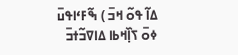ߡߊ߬ ߟߋ߬ ߞߏ߫ ) ߒ߬ߓߵߊߟߎ߫ ߦߋ߫ ߖߊ߲߰ߞߕߊ ߡߊߜߏ߬ߙߏ߫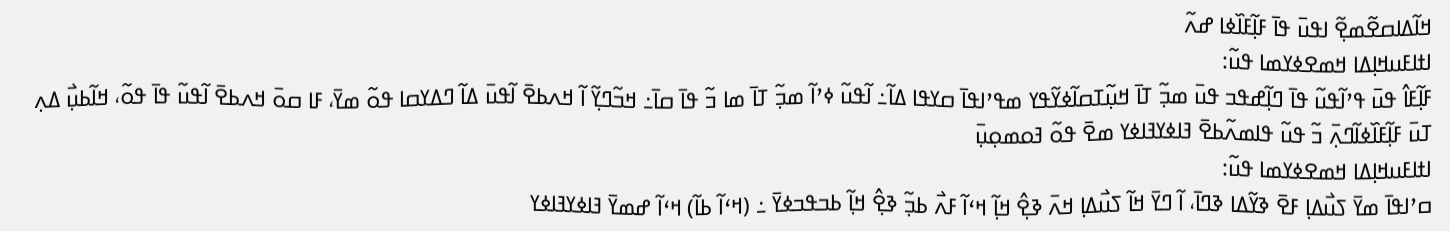ߞߊ߬ߡߊߛߐ߬ߘߐ߲߬ ߊߟߎ߫ ߟߊ߫ ߓߊ߲߬ߓߊ߰ߦߊ ߝߍ߬
ߊߙߊߓߎߞߊ߲ߡߊ ߞߘߐߦߌߘߊ ߟߎ߬:
ߓߊ߲߬ߓߊ߮ ߟߎ߫ ߟߴߊ߬ߟߎ߬ ߟߊ߫ ߣߊ߲߬ߝߟߏ ߟߎ߫ ߘߏ߲߬ ߠߊ߫ ߞߎ߲߬ߠߛߊ߬ߦߌ߬ߟߌ ߘߟߴߊߟߊ߫ ߛߌߟߊ ߡߊ߬߸ ߊ߬ߟߎ߬ ߦߴߊ߬ ߘߏ߲߬ ߠߊ߫ ߘߊ ߏ߬ ߟߊ߫ ߛߊ߫߸ ߞߏ߬ߣߌ߲߬ ߊ߬ ߞߍߕߐ߫ ߊ߬ߟߎ߫ ߡߊ߬ ߣߡߌߛߊ ߟߋ߬ ߘߌ߫، ߓߊ ߛߋ߫ ߞߍߕߐ߫ ߊ߬ߟߎ߬ ߟߊ߫ ߟߋ߬، ߞߊ߬ߕߎ߲߯ ߡߍ߲ ߠߎ߫ ߓߊ߲߬ߓߊ߰ߦߊ߬ߣߍ߲߫ ߏ߬ ߟߎ߬ ߟߊߘߍ߬ߕߐ߫ ߔߊߦߌߔߊߦߌ ߘߐ߫ ߟߋ߬ ߔߋߘߋ߲ߎ߲߫
ߊߙߊߓߎߞߊ߲ߡߊ ߞߘߐߦߌߘߊ ߟߎ߬:
ߛߴߊߟߊ߫ ߘߌ߫ ߖߎ߯ߡߊ߲ ߓߐ߫ ߢߌ߬ߡߊ ߢߣߊ߫، ߊ߬ ߣߌ߫ ߞߊ߬ ߖߎ߯ߡߊ߲ ߞߍ߫ ߢߐ߲߮ ߞߊ߲߬ ߞߵߊ߬ ߓߍ߯ ߕߏ߲߬ ߢߐ߲߮ ߞߊ߲߬ ߕߏߟߏߦߌ߫ ߸ (ߞߵߊ߬ ߕߊ߬) ߞߵߊ߬ ߝߘߌ߫ ߔߊߦߌߔߊߦߌ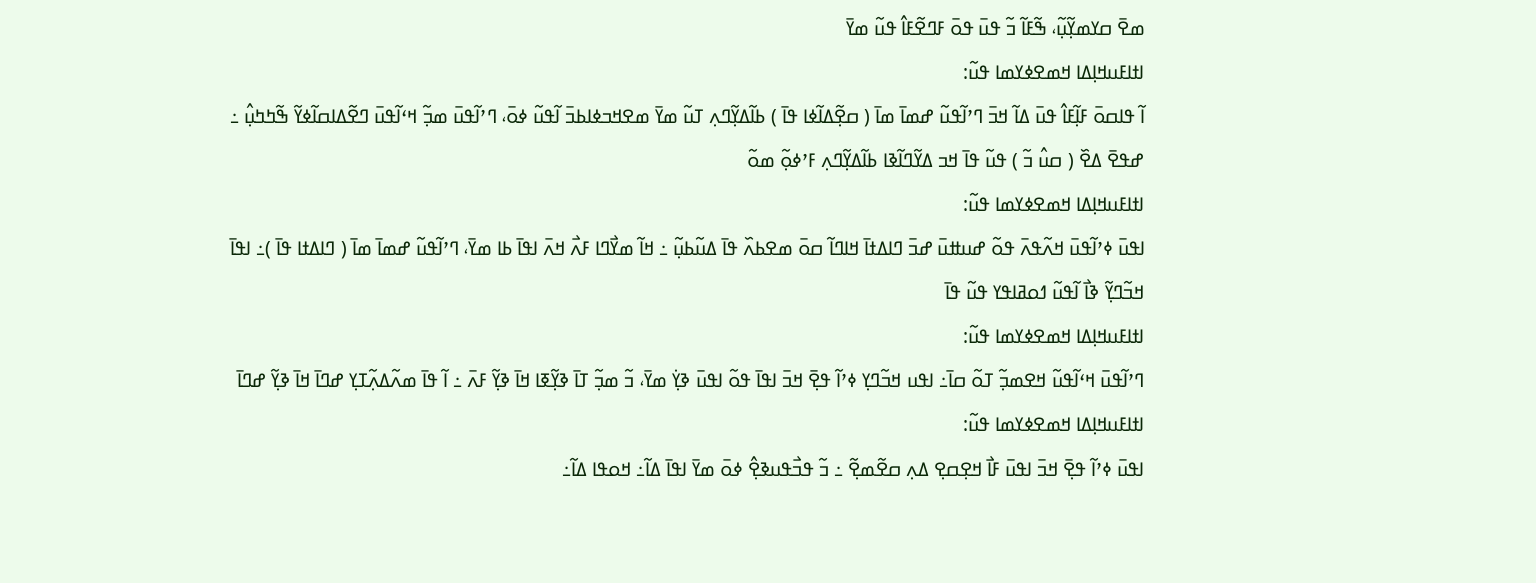ߘߐ߫ ߛߌߘߌ߲߬ߎ߲߬، ߒ߬ߓߊ߬ ߏ߬ ߟߎ߫ ߟߋ߫ ߓߣߐ߬ߓߊ߮ ߟߎ߬ ߘߌ߫
ߊߙߊߓߎߞߊ߲ߡߊ ߞߘߐߦߌߘߊ ߟߎ߬:
ߊ߬ ߟߊߛߋ߫ ߓߊ߲߬ߓߊ߮ ߟߎ߫ ߡߊ߬ ߞߏ߫ ߣߴߊ߬ߟߎ߬ ߝߘߊ߫ ߘߊ߫ ( ߛߐ߲߬ߡߊ߬ߦߊ ߟߊ߫ ) ߕߊ߬ߡߌ߲߬ߣߍ߲ ߠߎ߬ ߘߌ߫ ߘߐߞߏߦߊߕߏ߫ ߊ߬ߟߎ߬ ߦߋ߫، ߣߴߊ߬ߟߎ߫ ߘߏ߲߬ ߞߵߊ߬ߟߎ߫ ߣߐ߬ߡߊߛߊ߬ߦߌ߬ ߒ߬ߤߤߎ߲߮ ߸ ߝߟߐ߫ ߡߐ߰ ( ߛߎ߮ ߏ߬ ) ߟߎ߬ ߟߊ߫ ߞߏ ߡߌ߬ߣߊ߬ߢߊ ߕߊ߬ߡߌ߲߬ߣߍ߲ ߓߴߦߋ߲߬ ߘߋ߬
ߊߙߊߓߎߞߊ߲ߡߊ ߞߘߐߦߌߘߊ ߟߎ߬:
ߊߟߎ߫ ߦߴߊ߬ߟߎ߫ ߞߍ߬ߟߍ߫ ߟߋ߬ ߝߎߚߎ߫ ߝߏ߫ ߣߊߡߙߊ߫ ߞߊߣߊ߬ ߛߋ߫ ߘߐߕߍ߰ ߟߊ߫ ߡߎ߬ߕߎ߲߬ ߸ ߞߊ߬ ߘߌ߯ߣߊ ߓߍ߯ ߞߍ߫ ߊߟߊ߫ ߕߊ ߘߌ߫، ߣߴߊ߬ߟߎ߬ ߝߘߊ߫ ߘߊ߫ ( ߣߊߡߙߊ ߟߊ߫ )߸ ߊߟߊ߫ ߞߏ߬ߣߌ߲߬ ߢߊ߯ ߊ߬ߟߎ߬ ߗߋߥߊߟߌ ߟߎ߬ ߟߊ߫
ߊߙߊߓߎߞߊ߲ߡߊ ߞߘߐߦߌߘߊ ߟߎ߬:
ߣߴߊ߬ߟߎ߫ ߞߵߊ߬ߟߎ߬ ߞߐߘߏ߲߬ ߠߋ߬ ߛߊ߫߸ ߊߟߎ ߞߏ߬ߣߌ߲ ߦߴߊ߬ ߟߐ߲߫ ߞߏ߫ ߊߟߊ߫ ߟߋ߬ ߊߟߎ߫ ߢߌ߲߭ ߘߌ߫، ߏ߬ ߘߏ߲߬ ߠߊ߫ ߢߌ߲߬ߧߊ ߞߊ߫ ߢߌ߲߬ ߓߍ߫ ߸ ߊ߬ ߟߊ߫ ߘߍ߬ߡߍ߲߬ߠߌ߲ ߝߣߊ߫ ߞߊ߫ ߢߌ߲߬ ߝߣߊ߫
ߊߙߊߓߎߞߊ߲ߡߊ ߞߘߐߦߌߘߊ ߟߎ߬:
ߊߟߎ߫ ߦߴߊ߬ ߟߐ߲߫ ߞߏ߫ ߊߟߎ߫ ߓߊ߯ ߞߐ߲ߛߐ߲ ߡߍ߲ ߛߐ߬ߘߐ߲߬ ߸ ߏ߬ ߟߏ߯ߟߎߢߐ߲߮ ߦߋ߫ ߘߌ߫ ߊߟߊ߫ ߡߊ߬߸ ߞߋߟߊ ߡߊ߬߸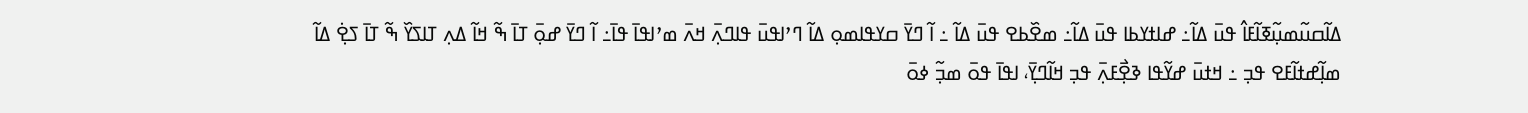ߡߊ߬ߛߎ߬ߘߎ߲߬ߧߊ߬ߓߊ߮ ߟߎ߫ ߡߊ߬߸ ߝߊߙߌߕߊ ߟߎ߫ ߡߊ߬߸ ߘߐ߰ߕߐ ߟߎ߫ ߡߊ߬ ߸ ߊ߬ ߣߌ߫ ߛߌߟߊߘߋ߲ ߡߊ߬ ߣߴߊߟߎ߫ ߟߊߣߍ߲߫ ߞߍ߫ ߘߴߊߟߊ߫ ߟߊ߫߸ ߊ߬ ߣߌ߫ ߝߋ߲߫ ߠߊ߫ ߒ߬ ߞߊ߬ ߡߍ߲ ߠߊߖߌ߰ ߒ߬ ߠߊ߫ ߖߐ߲߭ ߡߊ߬ ߘߊ߲߬ߝߙߊ߬ߓߐ ߟߏ߲ ߸ ߞߙߎ߫ ߝߌ߬ߟߊ ߢߐ߲߯ߓߍ߲߫ ߟߏ߲ ߞߊ߬ߣߌ߲߫، ߊߟߊ߫ ߟߋ߫ ߘߏ߲߬ ߦߋ߫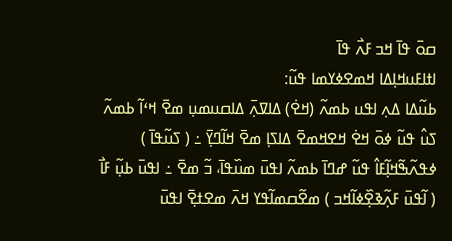ߛߋ߫ ߟߊ߫ ߞߏ ߓߍ߯ ߟߊ߫
ߊߙߊߓߎߞߊ߲ߡߊ ߞߘߐߦߌߘߊ ߟߎ߬:
ߕߎ߬ߡߊ ߡߍ߲ ߊߟߎ ߕߘߍ߬ (ߞߐ߭) ߡߊߜߍ߲߫ ߡߊߛߎߘߎ߲ ߘߐ߫ ߞߵߊ߬ ߕߘߍ߬ ߖߎ߮ ߟߎ߬ ߦߋ߫ ߞߐ߭ ߞߐߞߘߐ߫ ߡߊߖߊ߲ ߘߐ߫ ߞߊ߬ߣߌ߲߫ ߸ ( ߖߎ߬ߟߊ߫ ) ߦߟߍ߬ߒ߬ߞߊ߲߬ߓߊ߮ ߟߎ߬ ߝߣߊ߫ ߕߘߍ߬ ߊߟߎ߫ ߘߎ߰ߟߊ߫، ߏ߬ ߘߐ߫ ߸ ߊߟߎ߫ ߕߎ߲߬ ߓߊ߯ ( ߊ߬ߟߎ߫ ߓߍ߲߬ߢߐ߲߰ߦߊ߬ߞߏ ) ߘߐ߬ߛߘߊ߬ߟߌ ߞߍ߫ ߘߐߙߐ߲߫ ߊߟߎ߫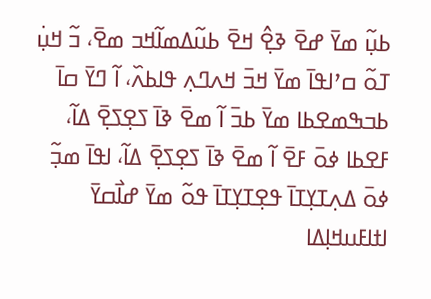ߕߎ߲߬ ߘߌ߫ ߝߐ߫ ߢߐ߲߮ ߞߐ߫ ߕߎ߬ߡߘߊ߬ߞߏ ߘߐ߫، ߏ߬ ߞߎ߲߭ ߠߋ߬ ߛߴߊߟߊ߫ ߘߌ߫ ߞߏ߫ ߞߍߣߍ߲ ߟߊߕߍ߰، ߊ߬ ߣߌ߫ ߛߊ߫ ߕߏߒߘߐߕߊ ߘߌ߫ ߕߏ߫ ߊ߬ ߘߐ߫ ߢߊ߫ ߖߐ߲ߖߐ߲߫ ߡߊ߬، ߓߐߕߊ ߦߋ߫ ߓߐ߫ ߊ߬ ߘߐ߫ ߢߊ߫ ߖߐ߲ߖߐ߲߫ ߡߊ߬، ߊߟߊ߫ ߘߏ߲߬ ߦߋ߫ ߡߍ߲ߠߌ߲ߠߊ߫ ߟߐ߲ߠߌ߲ߠߊ߫ ߟߋ߬ ߘߌ߫ ߝߊ߯ߛߌ߫
ߊߙߊߓߎߞߊ߲ߡߊ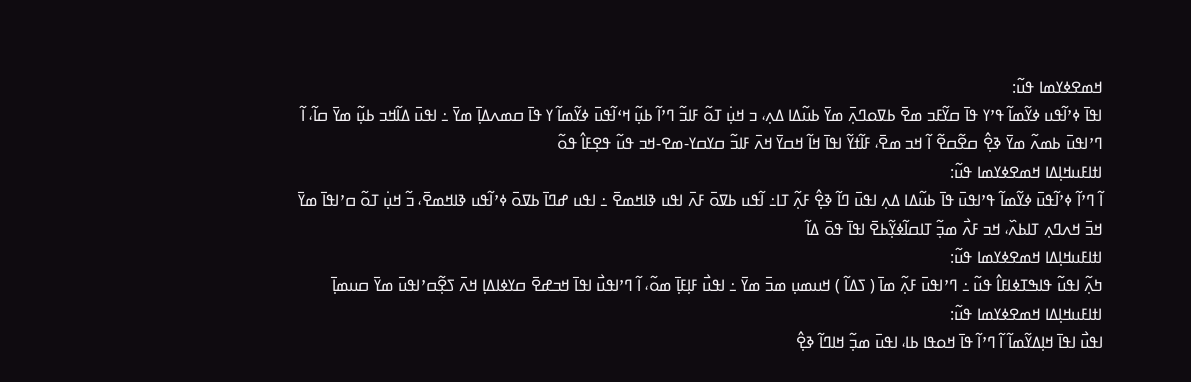ߞߘߐߦߌߘߊ ߟߎ߬:
ߊߟߊ߫ ߦߴߊ߬ߟߎ ߦߌ߬ߘߊ߬ ߟߴߌ ߟߊ߫ ߛߌ߬ߓߏ ߘߐ߫ ߕߜߋߣߍ߲߫ ߘߌ߫ ߕߎ߬ߡߊ ߡߍ߲، ߏ ߞߎ߲߭ ߠߋ߬ ߓߊߏ߬ ߣߴߊ߬ ߕߎ߲߬ ߞߵߊ߬ߟߎ߫ ߦߌ߬ߘߊ߬ ߌ ߟߊ߫ ߛߘߍߡߊ߲߫ ߘߌ߫ ߸ ߊߟߎ߫ ߡߊ߬ߞߏ ߕߎ߲߬ ߘߌ߫ ߛߊ߬، ߊ߬ ߣߴߊߟߎ߫ ߕߘߍ߬ ߘߌ߫ ߢߐ߲߮ ߛߐ߬ߛߐ߬ ߊ߬ ߞߏ ߘߐ߫، ߓߊ߬ߙߌ߬ ߊߟߊ߫ ߞߊ߬ ߞߛߌ߫ ߞߍ߫ ߓߊߏ߬ ߛߌߛߌ-ߘߐ-ߞߏ ߟߎ߬ ߟߐ߲ߓߊ߮ ߟߋ߬
ߊߙߊߓߎߞߊ߲ߡߊ ߞߘߐߦߌߘߊ ߟߎ߬:
ߊ߬ ߣߴߊ߬ ߦߴߊ߬ߟߎ߫ ߦߌ߬ߘߊ߬ ߟߴߊߟߎ߫ ߟߊ߫ ߕߎ߬ߡߊ ߡߍ߲ ߊߟߎ߫ ߣߊ߬ ߢߐ߲߮ ߓߍ߲߬ ߠߊ߸ ߊ߬ߟߎ ߕߜߋ߫ ߓߍ߫ ߊߟߎ ߢߊߞߘߐ߫ ߸ ߊߟߎ ߝߣߊ߫ ߕߜߋ߫ ߦߴߊ߬ߟߎ ߢߊߞߘߐ߫، ߏ߬ ߞߎ߲߭ ߠߋ߬ ߛߴߊߟߊ߫ ߘߌ߫ ߞߏ߫ ߞߍߣߍ߲ ߠߊߕߍ߰، ߞߏ ߓߍ߯ ߘߏ߲߬ ߠߊߛߊ߬ߦߌ߲߬ߕߐ߫ ߊߟߊ߫ ߟߋ߫ ߡߊ߬
ߊߙߊߓߎߞߊ߲ߡߊ ߞߘߐߦߌߘߊ ߟߎ߬:
ߤߍ߲߬ ߊߟߎ߬ ߟߊߒߠߦߊߓߊ߮ ߟߎ߬ ߸ ߣߴߊߟߎ߫ ߓߍ߲߬ ߘߊ߫ ( ߖߡߊ߬ ) ߞߎߘߎ߲ ߘߏ߫ ߘߌ߫ ߸ ߊߟߎ߯ ߓߊ߲ߓߊ߲߫ ߘߋ߬، ߊ߬ ߣߴߊߟߎ߯ ߊߟߊ߫ ߞߏߝߐ߫ ߛߌߦߊߡߊ߲ ߞߍ߫ ߖߐ߲߬ߛߴߊߟߎ߫ ߘߌ߫ ߛߎߘߊ߲߫
ߊߙߊߓߎߞߊ߲ߡߊ ߞߘߐߦߌߘߊ ߟߎ߬:
ߊߟߎ߯ ߊߟߊ߫ ߞߊ߲ߡߌ߬ߘߊ߬ ߊ߬ ߣߴߊ߬ ߟߊ߫ ߞߋߟߊ ߕߊ، ߊߟߎ߫ ߘߏ߲߬ ߞߊߣߊ߬ ߢߐ߲߮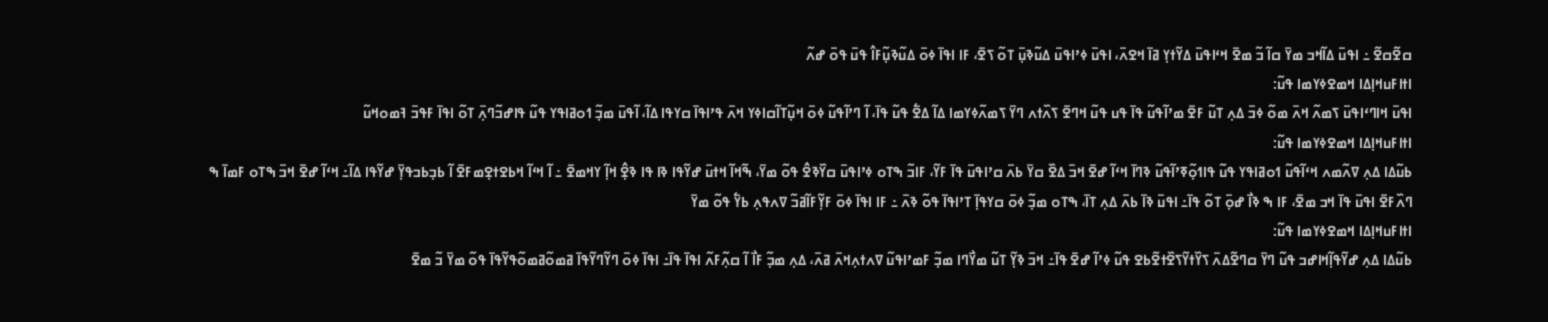ߛߐ߬ߛߐ߬ ߸ ߊߟߎ߫ ߡߊ߬ߞߏ ߘߌ߫ ߛߊ߬ ߏ߬ ߘߐ߫ ߞߵߊߟߎ߫ ߡߌ߬ߙߌ߲ ߥߊ߫ ߞߐߍ߫، ߊߟߎ߫ ߦߴߊߟߎ߫ ߡߎ߬ߢߎ߲߫ ߠߋ߬ ߖߐ߫، ߓߊ ߊߟߊ߫ ߦߋ߫ ߡߎ߬ߢߎ߲߬ߓߊ߮ ߟߎ߫ ߟߋ߫ ߝߍ߬
ߊߙߊߓߎߞߊ߲ߡߊ ߞߘߐߦߌߘߊ ߟߎ߬:
ߊߟߎ߫ ߞߊߣߵߊߟߎ߫ ߖߘߍ߬ ߞߍ߫ ߘߋ߬ ߦߏ߫ ߡߍ߲ ߠߎ߬ ߓߐ߫ ߘߴߊ߬ߟߎ߬ ߟߊ߫ ߟߎ ߟߎ߬ ߞߣߐ߫ ߖߍ߰ߙߍ ߣߌ߫ ߖߘߍ߬ߦߌߘߊ ߡߊ߬ ߡߐ߱ ߟߎ߬ ߟߊ߫، ߊ߬ ߣߴߊ߬ߟߎ߬ ߦߋ߫ ߞߎ߲߬ߠߊ߬ߛߊߦߌ ߞߍ߫ ߟߴߊߟߊ߫ ߛߌߟߊ ߡߊ߬، ߊ߬ߟߎ߫ ߘߏ߲߬ ߗߋߥߊߟߌ ߟߎ߬ ߟߊߝߏ߬ߣߍ߲߫ ߠߋ߬ ߊߟߊ߫ ߓߟߏ߫ ߔߘߋߞߎ߬
ߊߙߊߓߎߞߊ߲ߡߊ ߞߘߐߦߌߘߊ ߟߎ߬:
ߕߎ߬ߡߊ ߡߍ߲ ߜߍ߬ߘߍ ߞߵߊ߬ߟߎ߬ ߗߋߥߊߟߌ ߟߎ߬ ߟߊߗߋ߲߬ߧߴߊ߬ߟߎ߬ ߢߣߊ߫ ߞߵߊ߬ ߝߐ߫ ߞߏ߫ ߡߐ߰ ߛߌ߫ ߕߍ߫ ߛߴߊߟߎ߫ ߟߊ߫ ߓߌ߬، ߓߊߏ߬ ߒߠߋ ߦߴߊߟߎ߫ ߛߌ߰ߢߐ߮ ߟߋ߬ ߘߌ߫، ߒ߬ߞߊ߬ ߞߙߎ߫ ߝߌ߬ߟߊ ߢߊ ߟߊ ߢߐ߲߮ ߞߊ߲߬ ߌߞߘߐ߫ ߸ ߊ߬ ߞߵߊ߬ ߞߕߐߙߐ߲ߘߓߐ߫ ߊ߬ ߕߏ߲ߕߏߟߌ߲߫ ߝߌ߬ߟߊ ߡߊ߬߸ ߞߵߊ߬ ߝߐ߫ ߞߏ߫ ߒߠߋ ߓߘߊ߫ ߒ ߣߍ߰ߓߐ߫ ߊߟߎ߫ ߟߊ߫ ߞߏ ߘߐ߫، ߓߊ ߒ ߢߊ߯ ߝߋ߲߫ ߠߋ߬ ߟߊ߫߸ ߊߟߎ߫ ߢߊ߫ ߕߍ߫ ߡߍ߲ ߠߊ߫، ߒߠߋ ߘߏ߲߬ ߦߋ߫ ߛߌߟߊ߲߫ ߠߴߊߟߊ߫ ߟߋ߬ ߢߍ߫ ߸ ߓߊ ߊߟߊ߫ ߦߋ߫ ߓߌ߲߬ߓߊ߬ߥߏ߬ ߜߍߟߍ߲ ߕߌ߱ ߟߋ߬ ߘߌ߫
ߊߙߊߓߎߞߊ߲ߡߊ ߞߘߐߦߌߘߊ ߟߎ߬:
ߕߎ߬ߡߊ ߡߍ߲ ߝߌ߬ߟߊ߲߬ߞߊߝߏ ߟߎ߬ ߣߌ߫ ߛߣߐ߬ߡߍ߫ ߖߌ߰ߙߌ߬ߖߐ߰ߙߐ߬ߕߐ ߟߎ߬ ߦߴߊ߬ ߝߐ߫ ߟߊ߫߸ ߞߏ߫ ߢߌ߲߬ ߠߎ߬ ߘߌ߯ߣߊ ߘߏ߲߬ ߓߘߴߊߟߎ߬ ߜߍߙߍ߲ߞߍ߫ ߥߍ߫، ߡߍ߲ ߘߏ߲߬ ߓߊ߯ ߊ߬ ߛߍ߲߬ߓߍ߬ ߊߟߊ߫ ߟߊ߫߸ ߊߟߊ߫ ߦߋ߫ ߣߌ߬ߣߌ߬ߟߊ߫ ߥߘߋ߬ߥߘߋ߬ߟߌ߬ߟߊ߫ ߟߋ߬ ߘߌ߫ ߏ߬ ߘߐ߫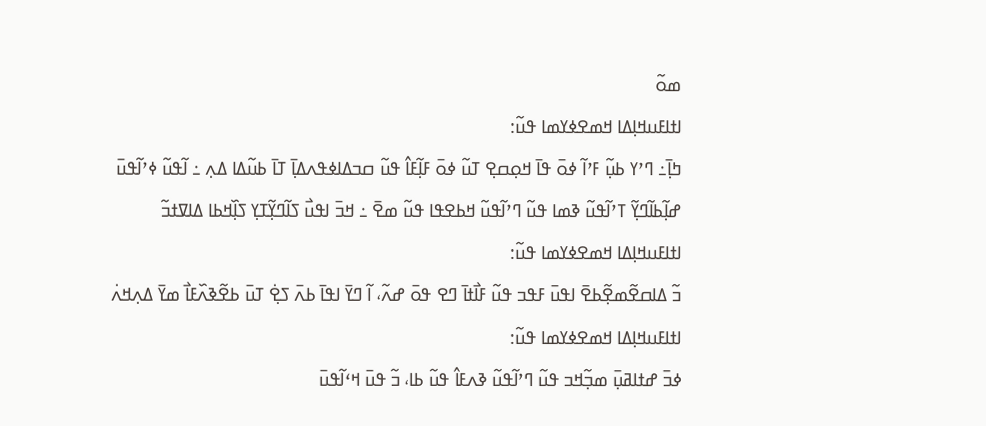ߘߋ߬
ߊߙߊߓߎߞߊ߲ߡߊ ߞߘߐߦߌߘߊ ߟߎ߬:
ߤߊ߲߫߸ ߣߴߌ ߕߎ߲߬ ߓߴߊ߬ ߦߋ߫ ߟߊ߫ ߞߋ߲ߛߐ߲ ߠߎ߬ ߦߋ߫ ߓߊ߲߬ߓߊ߮ ߟߎ߬ ߛߏߡߊߦߟߍߡߊ߲߫ ߠߊ߫ ߕߎ߬ߡߊ ߡߍ߲ ߸ ߊ߬ߟߎ߬ ߦߴߊ߬ߟߎ߫ ߝߊ߲߬ߕߊ߬ߣߌ߲߬ ߠߴߊ߬ߟߎ߬ ߢߘߊ ߟߎ߬ ߣߴߊ߬ߟߎ߬ ߞߕߐߟߊ ߟߎ߬ ߘߐ߫ ߸ ߞߏ߫ ߊߟߎ߯ ߖߊ߬ߣߌ߲߬ߠߌ߲ ߖߊ߲߰ߞߕߊ ߡߊߜߙߏ߬
ߊߙߊߓߎߞߊ߲ߡߊ ߞߘߐߦߌߘߊ ߟߎ߬:
ߏ߬ ߡߊߛߐ߬ߘߐ߲߬ߕߐ߫ ߊߟߎ߫ ߓߟߏ ߟߎ߬ ߓߊ߯ߙߊ߫ ߣߐ ߟߋ߫ ߝߍ߬، ߊ߬ ߣߌ߫ ߊߟߊ߫ ߕߍ߫ ߖߐ߲߭ ߠߎ߫ ߕߐ߬ߢߍ߰ߓߊ߯ ߘߌ߫ ߡߍ߲ߞߍ߭
ߊߙߊߓߎߞߊ߲ߡߊ ߞߘߐߦߌߘߊ ߟߎ߬:
ߦߏ߫ ߝߙߊߥߎ߲߫ ߘߏ߲߬ߞߏ ߟߎ߬ ߣߴߊ߬ߟߎ߬ ߢߍߓߊ߮ ߟߎ߬ ߕߊ، ߏ߬ ߟߎ߫ ߞߵߊ߬ߟߎ߫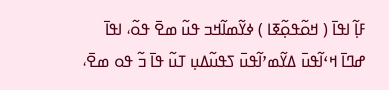ߓߊ߲߬ ߊߟߊ߫ ( ߞߋ߬ߟߋ߲߬ߧߊ ) ߦߌ߬ߘߊ߬ߞߏ ߟߎ߬ ߘߐ߫ ߟߋ߬، ߊߟߊ߫ ߝߣߊ߫ ߞߵߊ߬ߟߎ߫ ߡߌ߬ߘߴߊ߬ߟߎ߫ ߖߟߎ߬ߡߎ߲ ߠߎ߬ ߟߊ߫ ߏ߬ ߟߋ ߘߐ߫،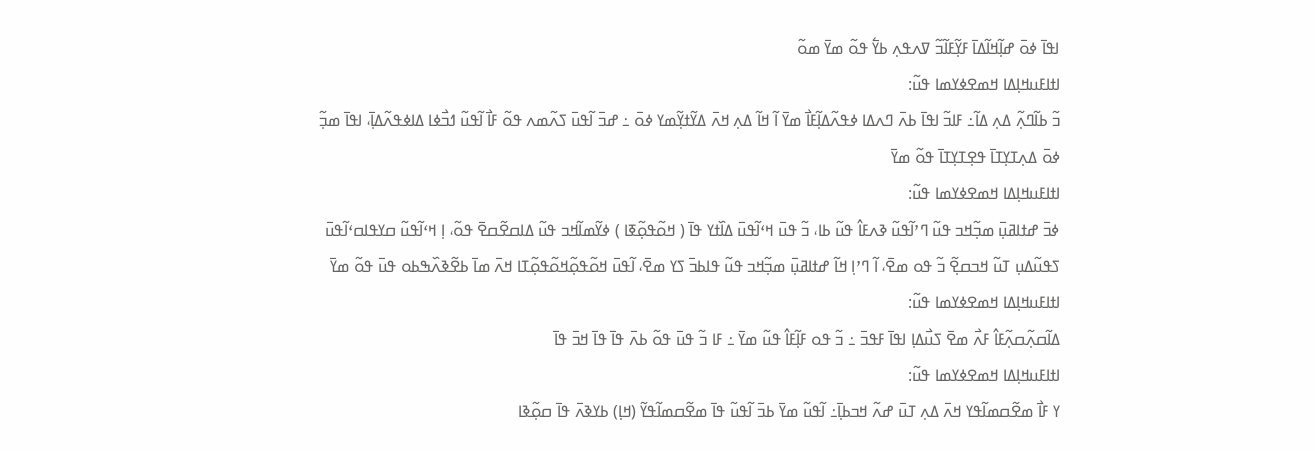ߊߟߊ߫ ߦߋ߫ ߝߊ߲߬ߞߊ߬ߡߊ߫ ߓߌ߲߬ߓߊ߬ߏ߬ ߜߍߟߍ߲ ߕߌ߱ ߟߋ߬ ߘߌ߫ ߘߋ߬
ߊߙߊߓߎߞߊ߲ߡߊ ߞߘߐߦߌߘߊ ߟߎ߬:
ߏ߬ ߕߊ߬ߣߍ߲߬ ߡߍ߲ ߡߊ߬߸ ߓߊߏ߬ ߊߟߊ߫ ߕߍ߫ ߣߍߡߊ ߦߟߍ߬ߡߊ߲߬ߓߊ߯ ߘߌ߫ ߊ߬ ߞߊ߬ ߡߍ߲ ߞߍ߫ ߡߌ߬ߙߌ߲߬ߘߌ ߦߋ߫ ߸ ߝߏ߫ ߊ߬ߟߎ߫ ߖߍ߬ߘߍ ߟߋ߬ ߓߊ߯ ߊ߬ߟߎ߬ ߗߏ߯ߦߊ ߡߊߦߟߍ߬ߡߊ߲߫، ߊߟߊ߫ ߘߏ߲߬ ߦߋ߫ ߡߍ߲ߠߌ߲ߠߊ߫ ߟߐ߲ߠߌ߲ߠߊ߫ ߟߋ߬ ߘߌ߫
ߊߙߊߓߎߞߊ߲ߡߊ ߞߘߐߦߌߘߊ ߟߎ߬:
ߦߏ߫ ߝߙߊߥߎ߲߫ ߘߏ߲߬ߞߏ ߟߎ߬ ߣߴߊ߬ߟߎ߬ ߢߍߓߊ߮ ߟߎ߬ ߕߊ، ߏ߬ ߟߎ߫ ߞߵߊ߬ߟߎ߫ ߡߊ߰ߙߌ ߟߊ߫ ( ߞߋ߬ߟߋ߲߬ߧߊ ) ߦߌ߬ߘߊ߬ߞߏ ߟߎ߬ ߡߊߛߐ߬ߛߐ߫ ߟߋ߬، ߊ߲ ߞߵߊ߬ߟߎ߬ ߛߌߟߊߛߵߊ߬ߟߎ߫ ߖߟߎ߬ߡߎ߲ ߠߎ߬ ߞߏߛߐ߲߬ ߏ߬ ߟߋ ߘߐ߫، ߊ߬ ߣߴߊ߲ ߞߊ߬ ߝߙߊߥߎ߲߫ ߘߏ߲߬ߞߏ ߟߎ߬ ߟߊߕߏ߫ ߖߌ ߘߐ߫، ߊ߬ߟߎ߫ ߞߋ߬ߟߋ߲߬ߞߋ߬ߟߋ߲߬ߠߊ ߞߍ߫ ߘߊ߫ ߕߐ߬ߢߍ߰ߒߕߋ ߟߎ߫ ߟߋ߬ ߘߌ߫
ߊߙߊߓߎߞߊ߲ߡߊ ߞߘߐߦߌߘߊ ߟߎ߬:
ߡߊ߬ߛߍ߲߬ߛߍ߲߬ߓߊ߮ ߓߍ߯ ߘߐ߫ ߖߎ߯ߡߊ߲ ߊߟߊ߫ ߓߟߏ߫ ߸ ߏ߬ ߟߋ ߓߊ߲߬ߓߊ߮ ߟߎ߬ ߘߌ߫ ߸ ߓߊ ߏ߬ ߟߎ߫ ߟߋ߬ ߕߍ߫ ߟߊ߫ ߟߊ߫ ߞߏ߫ ߟߊ߫
ߊߙߊߓߎߞߊ߲ߡߊ ߞߘߐߦߌߘߊ ߟߎ߬:
ߌ ߓߊ߯ ߘߐ߬ߛߘߊ߬ߟߌ ߞߍ߫ ߡߍ߲ ߠߎ߫ ߝߍ߬ ߞߏߕߊ߲߫߸ ߊ߬ߟߎ߬ ߘߌ߫ ߕߏ߫ ߊ߬ߟߎ߬ ߟߊ߫ ߘߐ߬ߛߘߊ߬ߟߌ߬ (ߞߊ߲) ߕߌߢߍ߫ ߟߊ߫ ߛߋ߲߬ߢߊ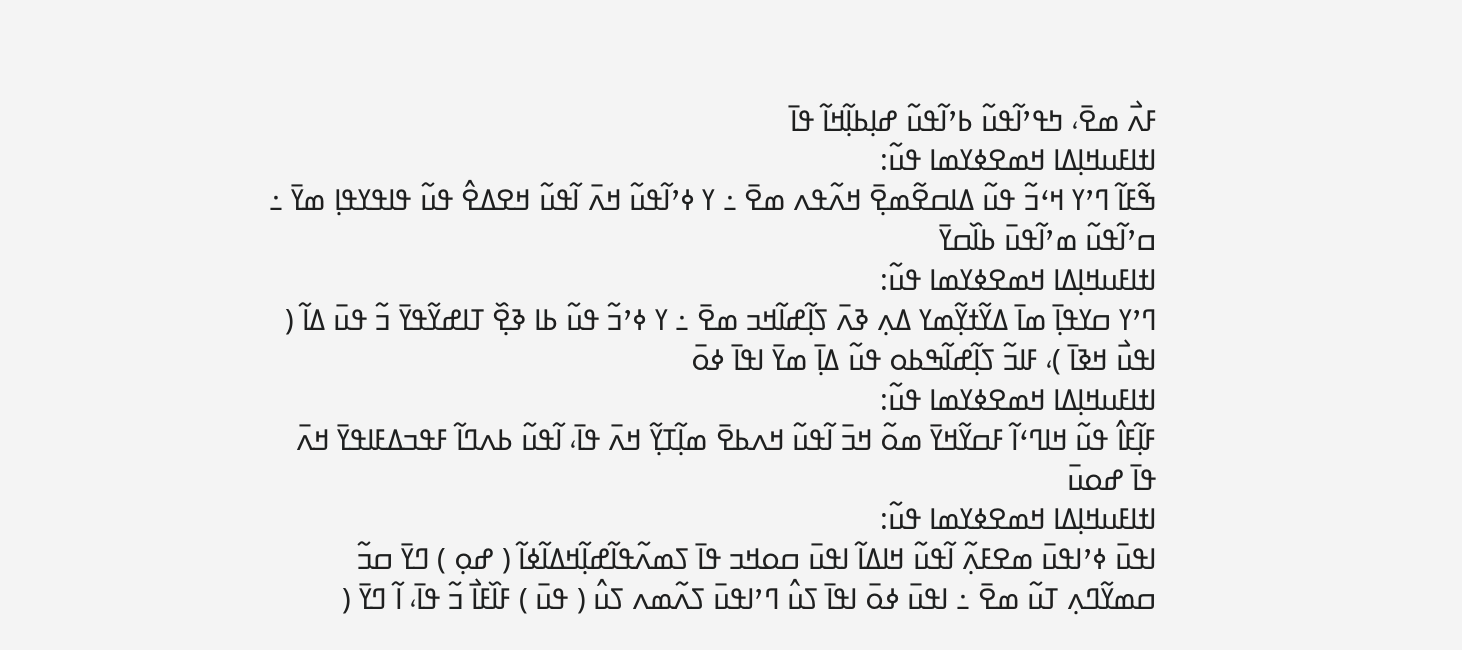ߓߍ߯ ߘߐ߫، ߤߟߴߊ߬ߟߎ߬ ߕߴߊ߬ߟߎ߬ ߝߊ߲ߕߊ߲߬ߞߊ߬ ߟߊ߫
ߊߙߊߓߎߞߊ߲ߡߊ ߞߘߐߦߌߘߊ ߟߎ߬:
ߒ߬ߓߊ߬ ߣߴߌ ߞߵߏ߬ ߟߎ߬ ߡߊߛߐ߬ߘߐ߲߫ ߞߍ߬ߟߍ ߘߐ߫ ߸ ߌ ߦߴߊ߬ߟߎ߬ ߞߍ߫ ߊ߬ߟߎ߬ ߞߐߡߐ߮ ߟߎ߬ ߟߊߟߌߟߊ߲ ߘߌ߫ ߸ ߛߴߊ߬ߟߎ߬ ߘߴߊ߬ߟߎ߫ ߕߊ߰ߛߌ߫
ߊߙߊߓߎߞߊ߲ߡߊ ߞߘߐߦߌߘߊ ߟߎ߬:
ߣߴߌ ߛߌߟߊ߲߫ ߘߊ߫ ߡߌ߬ߙߌ߲߬ߘߌ ߡߍ߲ ߢߍ߫ ߖߊ߲߬ߝߊ߬ߞߏ ߘߐ߫ ߸ ߌ ߦߴߏ߬ ߟߎ߬ ߕߊ ߢߐ߲߰ ߠߊߝߌ߬ߟߌ߫ ߏ߬ ߟߎ߫ ߡߊ߬ ( ߊߟߎ߯ ߞߢߊ߫ )، ߓߊߏ߬ ߖߊ߲߬ߝߊ߬ߒߕߋ ߟߎ߬ ߡߊ߲߫ ߘߌ߫ ߊߟߊ߫ ߦߋ߫
ߊߙߊߓߎߞߊ߲ߡߊ ߞߘߐߦߌߘߊ ߟߎ߬:
ߓߊ߲߬ߓߊ߮ ߟߎ߬ ߞߊߣߵߊ߬ ߓߛߌ߬ߞߌ߫ ߘߋ߬ ߞߏ߫ ߊ߬ߟߎ߬ ߞߍߕߐ߫ ߘߊ߲߬ߠߌ߲߬ ߞߍ߫ ߟߊ߫، ߊ߬ߟߎ߬ ߕߍߣߊ߬ ߓߟߏߡߓߊߟߌ߫ ߞߍ߫ ߟߊ߫ ߝߋߎ߫
ߊߙߊߓߎߞߊ߲ߡߊ ߞߘߐߦߌߘߊ ߟߎ߬:
ߊߟߎ߫ ߦߴߊߟߎ߫ ߘߐߓߍ߲߬ ߊ߬ߟߎ߬ ߞߊߡߊ߬ ߊߟߎ߫ ߛߋߞߏ ߟߊ߫ ߖߘߍ߬ߟߊ߬ߝߊ߲߬ߞߡߊ߬ߦߊ߬ ( ߝߋ߲ ) ߣߌ߫ ߛߏ߬ ߛߘߌ߬ߣߍ߲ ߠߎ߬ ߘߐ߫ ߸ ߊߟߎ߫ ߦߋ߫ ߊߟߊ߫ ߖߎ߮ ߣߴߊߟߎ߫ ߖߍ߬ߘߍ ߖߎ߮ ( ߟߎ߫ ) ߓߊ߰ߓߊ߯ ߏ߬ ߟߊ߫، ߊ߬ ߣߌ߫ (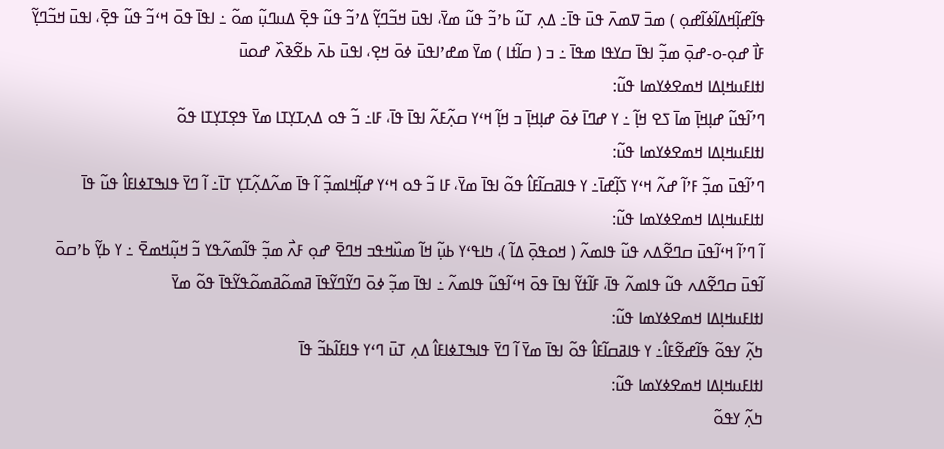ߟߊ߬ߝߊ߲߬ߞߡߊ߬ߦߊ߬ߝߋ߲ ) ߘߏ߫ ߜߘߍ߫ ߟߎ߫ ߟߊ߫߸ ߡߍ߲ ߠߎ߬ ߕߴߏ߬ ߟߎ߬ ߘߌ߫، ߊߟߎ߫ ߞߏ߬ߣߌ߲߬ ߡߴߏ߬ ߟߎ߬ ߟߐ߲߫ ߡߎߣߎ߲߬ ߘߋ߬ ߸ ߊߟߊ߫ ߟߋ߫ ߞߵߏ߬ ߟߎ߬ ߟߐ߲߫، ߊߟߎ߫ ߞߏ߬ߣߌ߲߬ ߓߊ߯ ߝߋ߲-ߋ-ߝߋ߲߫ ߘߏ߲߬ ߊߟߊ߫ ߛߌߟߊ ߘߟߊ߫ ߸ ߏ ( ߛߊ߬ߙߊ ) ߘߌ߫ ߘߝߴߊߟߎ߫ ߦߋ߫ ߞߐ߲، ߊߟߎ߫ ߕߍ߫ ߕߐ߬ߢߍ߰ ߝߋߎ߫
ߊߙߊߓߎߞߊ߲ߡߊ ߞߘߐߦߌߘߊ ߟߎ߬:
ߣߴߊ߬ߟߎ߬ ߝߊ߲ߞߊ߲߫ ߘߊ߫ ߖߐ ߞߊ߲߬ ߸ ߌ ߝߣߊ߫ ߦߋ߫ ߝߊ߲ߞߊ߲߫ ߏ ߞߊ߲߬ ߞߵߌ ߛߍ߲߬ߓߍ߬ ߊߟߊ߫ ߟߊ߫، ߓߊ߸ ߏ߬ ߟߋ ߡߍ߲ߠߌ߲ߠߊ ߘߌ߫ ߟߐ߲ߠߌ߲ߠߊ ߟߋ߬
ߊߙߊߓߎߞߊ߲ߡߊ ߞߘߐߦߌߘߊ ߟߎ߬:
ߣߴߊ߬ߟߎ߫ ߘߏ߲߬ ߓߴߊ߬ ߝߍ߬ ߞߵߌ ߖߊ߲߬ߝߊ߫߸ ߌ ߟߊߥߛߊ߬ߓߊ߮ ߟߋ߬ ߊߟߊ߫ ߘߌ߫، ߓߊ ߏ߬ ߟߋ ߞߵߌ ߝߊ߲߬ߞߊߘߏ߲߬ ߊ߬ ߟߊ߫ ߘߍ߬ߡߍ߲߬ߠߌ߲ ߠߊ߫߸ ߊ߬ ߣߌ߫ ߟߊߒߠߦߊߓߊ߮ ߟߎ߬ ߟߊ߫
ߊߙߊߓߎߞߊ߲ߡߊ ߞߘߐߦߌߘߊ ߟߎ߬:
ߊ߬ ߣߴߊ߬ ߞߵߊ߬ߟߎ߫ ߛߣߐ߬ߡߍ ߟߎ߬ ߟߊߘߍ߬ ( ߞߋߟߋ߲߫ ߡߊ߬ )، ߤߊߟߵߌ ߕߎ߲߬ ߞߊ߬ ߘߎ߰ߞߟߏ ߞߣߐ߫ ߝߋ߲ ߓߍ߯ ߘߏ߲߬ ߟߊ߬ߘߍ߬ߟߌ ߏ߬ ߞߎ߲߬ߞߘߐ߫ ߸ ߌ ߕߌ߲߬ ߕߴߛߋ߫ ߊ߬ߟߎ߫ ߛߣߐ߬ߡߍ ߟߎ߬ ߟߊߘߍ߬ ߟߊ߫، ߓߊ߬ߙߌ߬ ߊߟߊ߫ ߟߋ߫ ߞߵߊ߬ߟߎ߬ ߟߊߘߍ߬ ߸ ߊߟߊ߫ ߘߏ߲߬ ߦߋ߫ ߣߌ߬ߣߌ߬ߟߊ߫ ߥߘߋ߬ߥߘߋ߬ߟߌ߬ߟߊ߫ ߟߋ߬ ߘߌ߫
ߊߙߊߓߎߞߊ߲ߡߊ ߞߘߐߦߌߘߊ ߟߎ߬:
ߤߍ߲߬ ߌߟߋ߬ ߟߊ߬ߝߐ߬ߓߊ߮߸ ߌ ߟߊߥߛߊ߬ߓߊ߮ ߟߋ߬ ߊߟߊ߫ ߘߌ߫ ߊ߬ ߣߌ߫ ߟߊߒߠߦߊߓߊ߮ ߡߍ߲ ߠߎ߫ ߣߵߌ ߟߊߓߊ߬ߕߏ߬ ߟߊ߫
ߊߙߊߓߎߞߊ߲ߡߊ ߞߘߐߦߌߘߊ ߟߎ߬:
ߤߍ߲߬ ߌߟߋ߬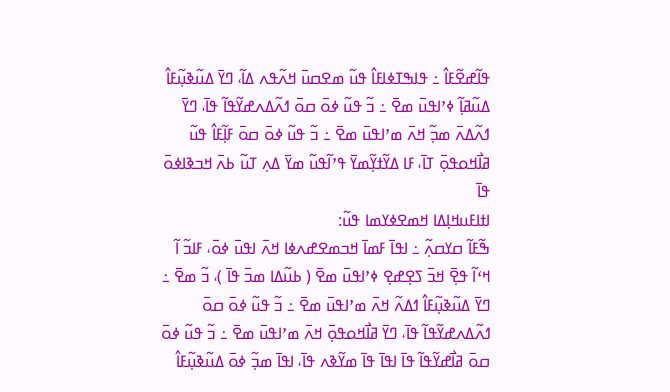ߟߊ߬ߝߐ߬ߓߊ߮ ߸ ߟߊߒߠߦߊߓߊ߮ ߟߎ߬ ߘߐߛߎ߫ ߞߍ߬ߟߍ ߡߊ߬، ߣߌ߫ ߡߎ߬ߢߎ߲߬ߓߊ߮ ߡߎ߬ߥߊ߲߬ ߦߴߊߟߎ߫ ߘߐ߫ ߸ ߏ߬ ߟߎ߬ ߦߋ߫ ߛߋ߫ ߗߍ߬ߡߍߝߌ߬ߟߊ߬ ߟߊ߫، ߣߌ߫ ߗߍ߬ߡߍ߫ ߘߏ߲߬ ߞߍ߫ ߘߴߊߟߎ߫ ߘߐ߫ ߸ ߏ߬ ߟߎ߬ ߦߋ߫ ߛߋ߫ ߓߊ߲߬ߓߊ߮ ߟߎ߬ ߥߊ߯ߞߋߟߋ߲߫ ߠߊ߫، ߓߊ ߡߌ߬ߙߌ߲߬ߘߌ߫ ߟߴߊ߬ߟߎ߬ ߘߌ߫ ߡߍ߲ ߠߎ߬ ߕߍ߫ ߞߏߢߊߦߋ߫ ߟߊ߫
ߊߙߊߓߎߞߊ߲ߡߊ ߞߘߐߦߌߘߊ ߟߎ߬:
ߒ߬ߓߊ߬ ߛߌߛߍ߲߬ ߸ ߊߟߊ߫ ߓߘߊ߫ ߞߏߘߐߝߍߦߊ ߞߍ߫ ߊߟߎ߫ ߦߋ߫، ߓߊߏ߬ ߊ߬ ߞߵߊ߬ ߟߐ߲߫ ߞߏ߫ ߖߐ߲ߝߐ߲ ߦߴߊߟߎ߫ ߘߐ߫ ( ߕߎ߬ߡߊ ߘߏ߫ ߟߊ߫ )، ߏ߬ ߘߐ߫ ߸ ߣߌ߫ ߡߎ߬ߢߎ߲߬ߓߊ߮ ߗߡߍ߬ ߞߍ߫ ߘߴߊߟߎ߫ ߘߐ߫ ߸ ߏ߬ ߟߎ߬ ߦߋ߫ ߛߋ߫ ߗߍ߬ߡߍߝߌ߬ߟߊ߬ ߟߊ߫، ߣߌ߫ ߥߊ߯ߞߋߟߋ߲߫ ߞߍ߫ ߘߴߊߟߎ߫ ߘߐ߫ ߸ ߏ߬ ߟߎ߬ ߦߋ߫ ߛߋ߫ ߥߊ߯ߝߌ߬ߟߊ߬ ߟߊ߫ ߊߟߊ߫ ߟߊ߫ ߘߌ߬ߢߍ ߟߊ߫، ߊߟߊ߫ ߘߏ߲߬ ߦߋ߫ ߡߎ߬ߢߎ߲߬ߓߊ߮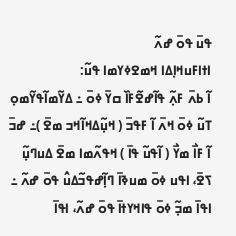ߟߎ߫ ߟߋ߫ ߝߍ߬
ߊߙߊߓߎߞߊ߲ߡߊ ߞߘߐߦߌߘߊ ߟߎ߬:
ߊ߬ ߕߍ߫ ߓߍ߲߬ ߟߊ߬ߝߐ߬ߓߊ߰ ߛߌ߫ ߦߋ߫ ߸ ߡߌ߬ߘߊ߬ߟߌ߬ߘߋ߲ ߠߎ߬ ߦߋ߫ ߞߍ߫ ߊ߬ ߓߟߏ߫ ( ߞߎ߲߬ߡߞߊ߬ߞߏ ߘߐ߫ )߸ ߝߏ߫ ߊ߬ ߓߊ߯ ߘߌ߯ ( ߊ߬ߟߎ߬ ߟߊ߫ ) ߞߟߍ߬ߘߊ ߘߐ߫ ߡߎߣߎ߲߬ ߖߐ߫، ߊߟߎ ߦߋ߫ ߘߎߢߊ߫ ߣߊ߲߬ߝߟߏ߬ߡߎ߮ ߟߋ߫ ߝߍ߬ ߸ ߊߟߊ߫ ߘߏ߲߬ ߦߋ߫ ߟߊߞߌߙߊ߫ ߟߋ߫ ߝߍ߬، ߊߟߊ߫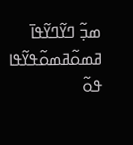ߘߏ߲߬ ߣߌ߬ߣߌ߬ߟߊ߫ ߥߘߋ߬ߥߘߋ߬ߟߌ߬ߟߊ ߟߋ߬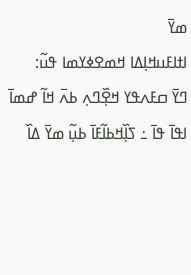ߘߌ߫
ߊߙߊߓߎߞߊ߲ߡߊ ߞߘߐߦߌߘߊ ߟߎ߬:
ߣߌ߫ ߛߓߍߟߌ ߞߐ߲߰ߣߍ߲ ߕߍ߫ ߞߊ߬ ߝߘߊ߫ ߊߟߊ߫ ߟߊ߫ ߸ ߖߊ߲߰ߞߕߊ߬ߓߊ߫ ߕߎ߲߬ ߘߌ߫ ߡߊ߰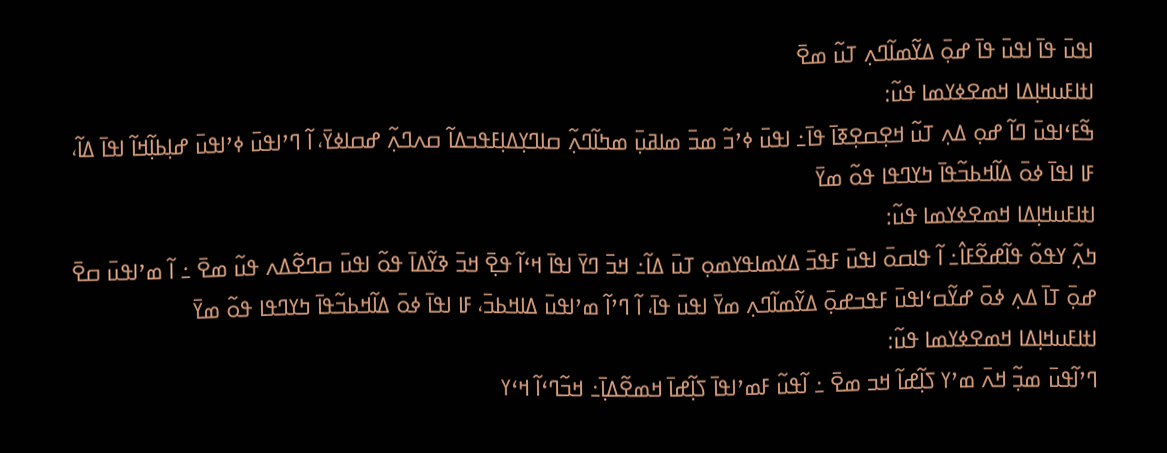ߊߟߎ߫ ߟߊ߫ ߊߟߎ߫ ߟߊ߫ ߝߋ߲߫ ߡߌ߬ߘߊ߬ߣߍ߲ ߠߎ߬ ߘߐ߫
ߊߙߊߓߎߞߊ߲ߡߊ ߞߘߐߦߌߘߊ ߟߎ߬:
ߒ߬ߓߵߊߟߎ߫ ߣߊ߬ ߝߋ߲ ߡߍ߲ ߠߎ߬ ߞߐ߲ߛߐ߲ߧߊ߫ ߟߊ߫߸ ߊߟߎ߫ ߦߴߏ߬ ߘߏ߫ ߘߊߥߎ߲߫ ߘߤߊ߬ߣߍ߲߬ ߛߊߣߌ߲ߡߊ߲ߓߟߏߡߊ߬ ߛߍߣߍ߲߬ ߝߛߊߦߌ߫، ߊ߬ ߣߴߊߟߎ߫ ߦߴߊߟߎ߫ ߝߊ߲ߕߊ߲߬ߞߊ߬ ߊߟߊ߫ ߡߊ߬، ߓߊ ߊߟߊ߫ ߦߋ߫ ߡߊ߬ߞߕߏ߬ߟߊ߫ ߤߌߣߟߊ ߟߋ߬ ߘߌ߫
ߊߙߊߓߎߞߊ߲ߡߊ ߞߘߐߦߌߘߊ ߟߎ߬:
ߤߍ߲߬ ߌߟߋ߬ ߟߊ߬ߝߐ߬ߓߊ߮߸ ߊ߬ ߟߊߛߋ߫ ߊߟߎ߫ ߓߟߏ߫ ߡߌߘߊߟߌߘߋ߲ ߠߎ߫ ߡߊ߬߸ ߞߏ߫ ߣߌ߫ ߊߟߊ߫ ߞߵߊ߬ ߟߐ߲߫ ߞߏ߫ ߢߌ߬ߡߊ߫ ߟߋ߬ ߊߟߎ߫ ߛߣߐ߬ߡߍ ߟߎ߬ ߘߐ߫ ߸ ߊ߬ ߘߴߊߟߎ߫ ߛߐ߫ ߝߋ߲߫ ߠߊ߫ ߡߍ߲ ߦߋ߫ ߝߌ߬ߛߵߊߟߎ߫ ߓߟߏߝߋ߲߫ ߡߌ߬ߘߊ߬ߣߍ߲ ߘߌ߫ ߊߟߎ߫ ߟߊ߫، ߊ߬ ߣߴߊ߬ ߘߴߊߟߎ߫ ߡߊߞߕߏ߫، ߓߊ ߊߟߊ߫ ߦߋ߫ ߡߊ߬ߞߕߏ߬ߟߊ߫ ߤߌߣߟߊ ߟߋ߬ ߘߌ߫
ߊߙߊߓߎߞߊ߲ߡߊ ߞߘߐߦߌߘߊ ߟߎ߬:
ߣߴߊ߬ߟߎ߫ ߘߏ߲߬ ߞߍ߫ ߘߴߌ ߖߊ߲߬ߝߊ߬ ߞߏ ߘߐ߫ ߸ ߊ߬ߟߎ߬ ߓߘߴߊߟߊ߫ ߖߊ߲߬ߝߊ߫ ߞߘߐ߬ߡߊ߲߫߸ ߞߏ߬ߣߵߊ߬ ߞߵߌ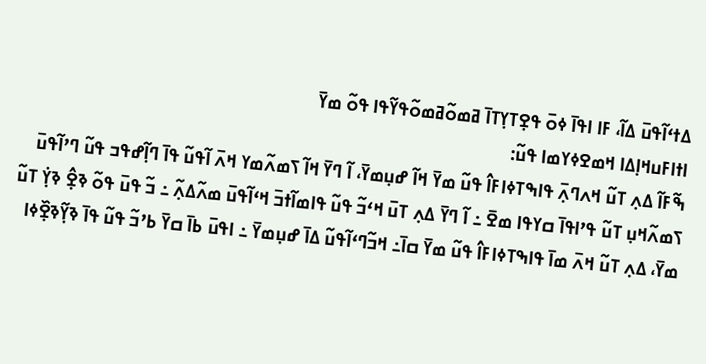ߡߙߵߊ߬ߟߎ߫ ߡߊ߬، ߓߊ ߊߟߊ߫ ߦߋ߫ ߟߐ߲ߠߌ߲ߠߊ߫ ߥߘߋ߬ߥߘߋ߬ߟߌ߬ߟߊ ߟߋ߬ ߘߌ߫
ߊߙߊߓߎߞߊ߲ߡߊ ߞߘߐߦߌߘߊ ߟߎ߬:
ߒ߬ߓߊ߬ ߡߍ߲ ߠߎ߬ ߞߍߣߍ߲߫ ߟߊߒߠߦߊߓߊ߮ ߟߎ߬ ߘߌ߫ ߞߊ߬ ߝߎ߲ߘߌ߫، ߊ߬ ߣߌ߫ ߞߊ߬ ߖߘߍ߬ߘߌ ߞߍ߫ ߊ߬ߟߎ߬ ߟߊ߫ ߣߊ߲߬ߝߟߏ ߟߎ߬ ߣߴߊ߬ߟߎ߫ ߖߘߍ߬ߞߎ߲ ߠߎ߬ ߟߴߊߟߊ߫ ߛߌߟߊ ߘߐ߫ ߸ ߊ߬ ߣߌ߫ ߡߍ߲ ߠߎ߫ ߞߵߏ߬ ߟߎ߬ ߟߊߘߊ߬ߙߏ߫ ߞߵߊ߬ߟߎ߫ ߘߍ߬ߡߍ߲߬ ߸ ߏ߬ ߟߎ߫ ߟߋ߬ ߢߐ߲߮ ߢߌ߲߭ ߠߎ߬ ߘߌ߫، ߡߍ߲ ߠߎ߬ ߞߍ߫ ߘߊ߫ ߟߊߒߠߦߊߓߊ߮ ߟߎ߬ ߘߌ߫ ߛߊ߫߸ ߞߏ߬ߣߵߊ߬ߟߎ߬ ߡߊ߫ ߝߎ߲ߘߌ߫ ߸ ߊߟߎ߫ ߕߊ߫ ߛߌ߫ ߕߴߏ߬ ߟߎ߬ ߟߊ߫ ߢߌ߲߬ߢߐ߲߰ߦߊ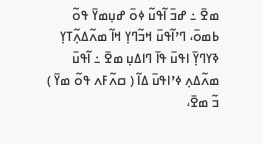ߘߐ߫ ߸ ߝߏ߫ ߊ߬ߟߎ߬ ߦߋ߫ ߝߎ߲ߘߌ߫ ߟߋ߬ ߕߘߋ߫، ߣߴߊ߬ߟߎ߫ ߞߏ߬ߣߌ߲ ߞߊ߬ ߘߍ߬ߡߍ߲߬ߠߌ߲ ߢߌߣߌ߲߫ ߊߟߎ߫ ߟߊ߫ ߣߊߡߎ߲ ߘߐ߫ ߸ ߊ߬ߟߎ߫ ߘߍ߬ߡߍ߲ ߦߴߊߟߎ߫ ߡߊ߬ ( ߛߍ߬ߓߍ ߟߋ߬ ߘߌ߫ ) ߏ߬ ߘߐ߫،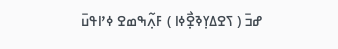ߝߏ߫ ( ߖߐߡߌ߲ߢߐ߲߯ߦߊ ) ߓߍ߲߬ߒߘߐ ߦߴߊߟߎ߫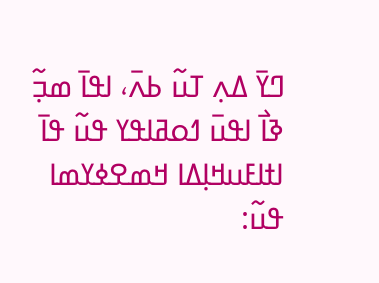ߣߌ߫ ߡߍ߲ ߠߎ߬ ߕߍ߫، ߊߟߊ߫ ߘߏ߲߬ ߢߊ߯ ߊߟߎ߫ ߗߋߥߊߟߌ ߟߎ߬ ߟߊ߫
ߊߙߊߓߎߞߊ߲ߡߊ ߞߘߐߦߌߘߊ ߟߎ߬: